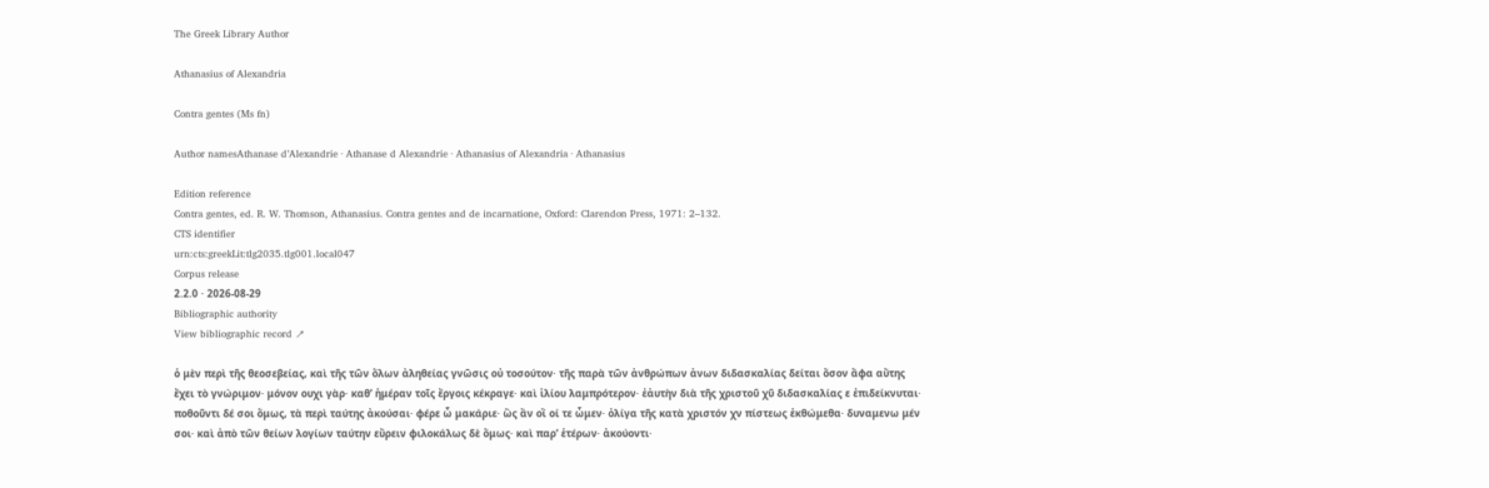The Greek Library Author

Athanasius of Alexandria

Contra gentes (Ms fn)

Author namesAthanase d’Alexandrie · Athanase d Alexandrie · Athanasius of Alexandria · Athanasius

Edition reference
Contra gentes, ed. R. W. Thomson, Athanasius. Contra gentes and de incarnatione, Oxford: Clarendon Press, 1971: 2–132.
CTS identifier
urn:cts:greekLit:tlg2035.tlg001.local047
Corpus release
2.2.0 · 2026-08-29
Bibliographic authority
View bibliographic record ↗

ὁ μὲν περὶ τῆς θεοσεβείας, καὶ τῆς τῶν ὅλων ἀληθείας γνῶσις οὐ τοσούτον· τῆς παρὰ τῶν ἀνθρώπων ἀνων διδασκαλίας δείται ὅσον ἄφα αὔτης ἔχει τὸ γνώριμον· μόνον ουχι γὰρ· καθ’ ἡμέραν τοῖς ἔργοις κέκραγε· καὶ ἱλίου λαμπρότερον· ἐἀυτὴν διὰ τῆς χριστοῦ χῦ διδασκαλίας ε ἐπιδείκνυται· ποθοῦντι δέ σοι ὅμως, τὰ περὶ ταύτης ἀκούσαι· φέρε ὦ μακάριε· ὣς ἂν οἳ οί τε ὦμεν· ὀλίγα τῆς κατὰ χριστόν χν πίστεως ἐκθώμεθα· δυναμενω μέν σοι· καὶ ἀπὸ τῶν θείων λογίων ταύτην εὔρειν φιλοκάλως δὲ ὅμως· καὶ παρ’ ἑτέρων· ἀκούοντι·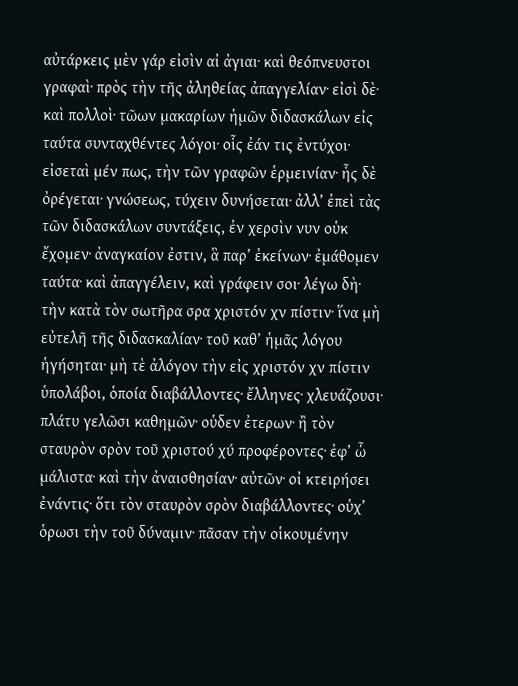αὐτάρκεις μὲν γάρ εἰσὶν αἰ ἀγιαι· καὶ θεόπνευστοι γραφαὶ· πρὸς τὴν τῆς ἀληθείας ἀπαγγελίαν· εἰσὶ δὲ· καὶ πολλοὶ· τῶων μακαρίων ἡμῶν διδασκάλων εἰς ταύτα συνταχθέντες λόγοι· οἷς ἐάν τις ἐντύχοι· εἰσεταὶ μέν πως, τὴν τῶν γραφῶν ἑρμεινίαν· ἧς δὲ ὀρέγεται· γνώσεως, τύχειν δυνήσεται· ἀλλ’ ἐπεὶ τὰς τῶν διδασκάλων συντάξεις, ἐν χερσὶν νυν οὑκ ἔχομεν· ἀναγκαίον ἐστιν, ἃ παρ’ ἐκείνων· ἐμάθομεν ταύτα· καὶ ἀπαγγέλειν, καὶ γράφειν σοι· λέγω δὴ· τὴν κατὰ τὸν σωτῆρα σρα χριστόν χν πίστιν· ἵνα μὴ εὐτελῆ τῆς διδασκαλίαν· τοῦ καθ’ ἡμᾶς λόγου ἡγήσηται· μὴ τὲ ἀλόγον τὴν εἰς χριστόν χν πίστιν ὑπολάβοι, ὁποία διαβάλλοντες· ἔλληνες· χλευάζουσι· πλάτυ γελῶσι καθημῶν· οὑδεν ἐτερων· ἢ τὸν σταυρὸν σρὸν τοῦ χριστού χύ προφέροντες· ἐφ’ ὧ μάλιστα· καὶ τὴν ἀναισθησίαν· αὐτῶν· οἰ κτειρήσει ἐνάντις· ὅτι τὸν σταυρὸν σρὸν διαβάλλοντες· οὑχ’ ὁρωσι τὴν τοῦ δύναμιν· πᾶσαν τὴν οἱκουμένην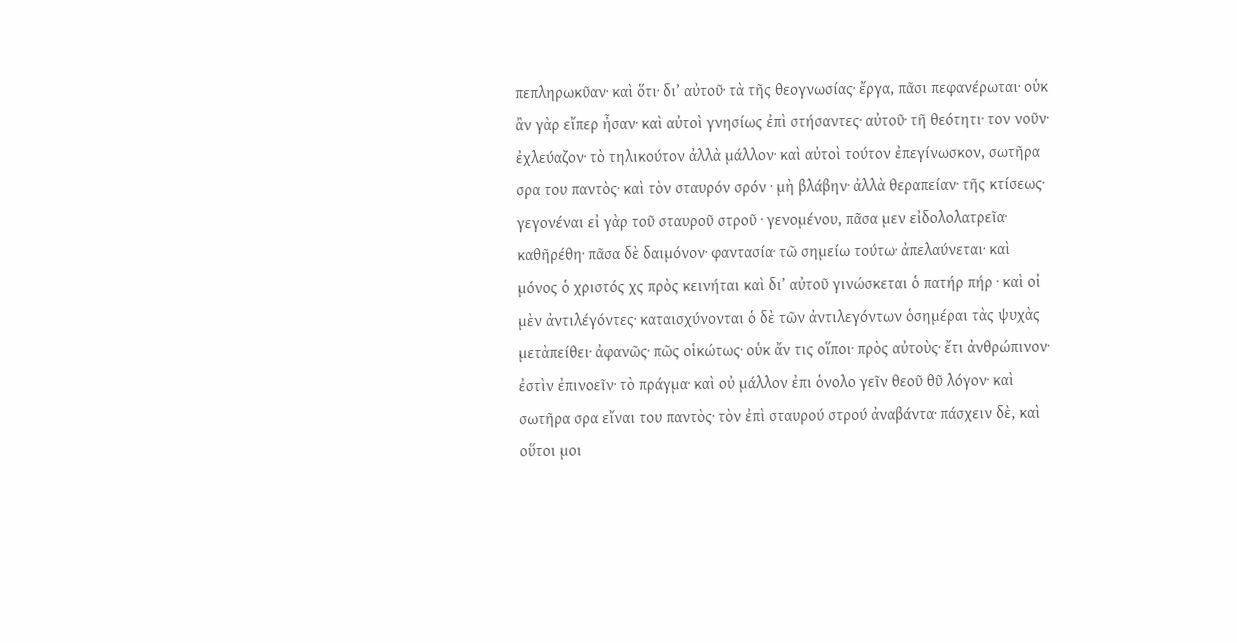πεπληρωκῦαν· καὶ ὅτι· δι’ αὐτοῦ· τὰ τῆς θεογνωσίας· ἔργα, πᾶσι πεφανέρωται· οὑκ ἂν γὰρ εἴπερ ἦσαν· καὶ αὐτοὶ γνησίως ἐπὶ στήσαντες· αὐτοῦ· τῆ θεότητι· τον νοῦν· ἐχλεύαζον· τὸ τηλικούτον ἀλλὰ μάλλον· καὶ αὐτοὶ τούτον ἐπεγίνωσκον, σωτῆρα σρα του παντὸς· καὶ τὸν σταυρόν σρόν · μὴ βλάβην· ἀλλὰ θεραπείαν· τῆς κτίσεως· γεγονέναι εἰ γὰρ τοῦ σταυροῦ στροῦ · γενομένου, πᾶσα μεν εἰδολολατρεῖα· καθῆρέθη· πᾶσα δὲ δαιμόνον· φαντασία· τῶ σημείω τούτω· ἀπελαύνεται· καὶ μόνος ὁ χριστός χς πρὸς κεινήται καὶ δι’ αὐτοῦ γινώσκεται ὁ πατήρ πήρ · καὶ οἰ μὲν ἀντιλέγόντες· καταισχύνονται ὁ δὲ τῶν ἀντιλεγόντων ὁσημέραι τὰς ψυχὰς μετὰπείθει· ἀφανῶς· πῶς οἱκώτως· οὑκ ἄν τις οἵποι· πρὸς αὐτοὺς· ἔτι ἀνθρώπινον· ἐστὶν ἐπινοεῖν· τὸ πράγμα· καὶ οὐ μάλλον ἐπι ὁνολο γεῖν θεοῦ θῦ λόγον· καὶ σωτῆρα σρα εἴναι του παντὸς· τὸν ἐπὶ σταυρού στρού ἀναβάντα· πάσχειν δὲ, καὶ οὕτοι μοι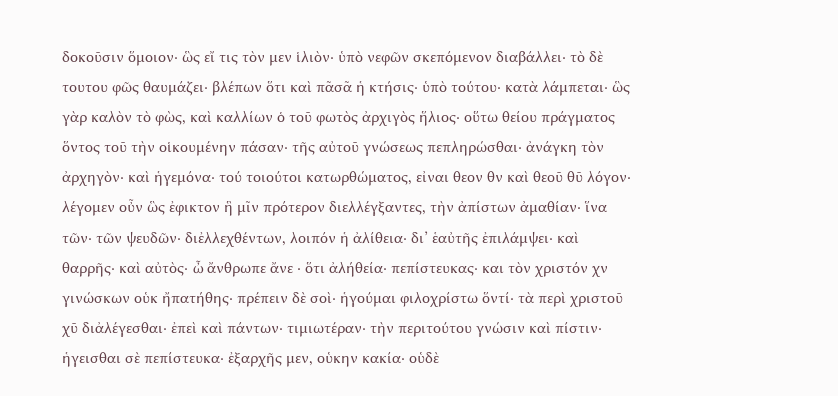δοκοῦσιν ὅμοιον· ὣς εἴ τις τὸν μεν ἱλιὸν· ὑπὸ νεφῶν σκεπόμενον διαβάλλει· τὸ δὲ τουτου φῶς θαυμάζει· βλέπων ὅτι καὶ πᾶσᾶ ἡ κτήσις· ὑπὸ τούτου· κατὰ λάμπεται· ὣς γὰρ καλὸν τὸ φὼς, καὶ καλλίων ὁ τοῦ φωτὸς ἀρχιγὸς ἥλιος· οὕτω θείου πράγματος ὅντος τοῦ τὴν οἱκουμένην πάσαν· τῆς αὐτοῦ γνώσεως πεπληρώσθαι· ἀνάγκη τὸν ἀρχηγὸν· καὶ ἡγεμόνα· τού τοιούτοι κατωρθώματος, εἰναι θεον θν καὶ θεοῦ θῦ λόγον· λέγομεν οὖν ὣς ἐφικτον ἣ μῖν πρότερον διελλέγξαντες, τὴν ἀπίστων ἀμαθίαν· ἵνα τῶν· τῶν ψευδῶν· διἐλλεχθέντων, λοιπόν ἡ ἀλίθεια· δι’ ἑαὐτῆς ἐπιλάμψει· καὶ θαρρῆς· καὶ αὐτὸς· ὦ ἄνθρωπε ἄνε · ὅτι ἀλήθεία· πεπίστευκας· και τὸν χριστόν χν γινώσκων οὑκ ἤπατήθης· πρέπειν δὲ σοὶ· ἡγούμαι φιλοχρίστω ὅντί· τὰ περὶ χριστοῦ χῦ διἀλέγεσθαι· ἐπεὶ καὶ πάντων· τιμιωτέραν· τὴν περιτούτου γνώσιν καὶ πίστιν· ἡγεισθαι σὲ πεπίστευκα· ἐξαρχῆς μεν, οὑκην κακία· οὑδὲ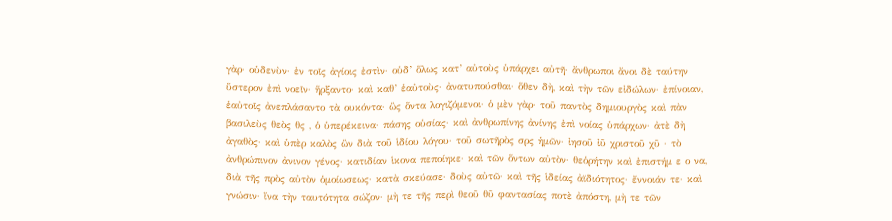γὰρ· οὑδενὺν· ἐν τοῖς ἀγίοις ἐστὶν· οὑδ’ ὅλως κατ’ αὐτοὺς ὑπάρχει αὐτῆ· ἄνθρωποι ἄνοι δὲ ταύτην ὕστερον ἐπὶ νοεῖν· ἥρξαντο· καὶ καθ’ ἑαὐτοὺς· ἀνατυπούσθαι· ὅθεν δὴ, καὶ τὴν τῶν εἰδώλων· ἐπίνοιαν, ἑαὐτοῖς ἀνεπλάσαντο τὰ ουκόντα· ὣς ὅντα λογιζόμενοι· ὁ μὲν γὰρ· τοῦ παντὸς δημιουργὸς καὶ πὰν βασιλεὺς θεὸς θς , ὁ ὑπερέκεινα· πάσης οὑσίας· καὶ ἀνθρωπίνης ἀνίνης ἐπὶ νοίας ὑπάρχων· ἀτὲ δὴ ἀγαθὸς· καὶ ὑπὲρ καλὸς ὣν διὰ τοῦ ἱδίου λόγου· τοῦ σωτῆρὸς σρς ἡμῶν· ἰησοῦ ἰῦ χριστοῦ χῦ · τὸ ἀνθρώπινον ἀνινον γένος· κατιδίαν ἱκονα πεποίηκε· καὶ τῶν ὅντων αὐτὸν· θεὁρήτην καὶ ἐπιστήμ ε ο να, διὰ τῆς πρὸς αὐτὸν ὁμοίωσεως· κατὰ σκεύασε· δοὺς αὐτῶ· καὶ τῆς ἱδείας ἀϊδιότητος· ἔννοιάν τε· καὶ γνώσιν· ἵνα τὴν ταυτότητα σώζον· μὴ τε τῆς περὶ θεοῦ θῦ φαντασίας ποτὲ ἀπόστη, μὴ τε τῶν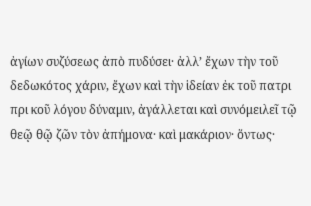ἀγίων συζύσεως ἀπὸ πυδύσει· ἀλλ’ ἔχων τὴν τοῦ δεδωκότος χάριν, ἔχων καὶ τὴν ἱδείαν ἐκ τοῦ πατρι πρι κοῦ λόγου δύναμιν, ἀγάλλεται καὶ συνόμειλεῖ τῷ θεῷ θῷ ζῶν τὸν ἀπήμονα· καὶ μακάριον· ὅντως·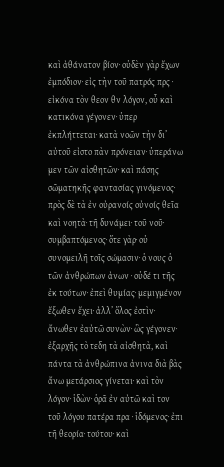καὶ ἀθάνατον βίον· οὑδὲν γὰρ ἔχων ἐμπόδιον· εἰς τὴν τοῦ πατρός πρς · εἰκόνα τὸν θεον θν λόγον, οὗ καὶ κατικόνα γέγονεν· ὑπερ ἐκπλήττεται· κατὰ νοῶν τὴν δι’ αὐτοῦ εἰστο πὰν πρόνειαν· ὑπεράνω μεν τῶν αἰσθητῶν· καὶ πάσης σῶματηκῆς φαντασίας γινόμενος· πρὸς δὲ τὰ ἐν οὐρανοίς οὐνοίς θεῖα καὶ νοητὰ· τῆ δυνάμει· τοῦ νοῦ· συμβαπτόμενος· ὅτε γὰρ· οὑ συνομειλῆ τοῖς σώμασιν· ὁ νους ὁ τῶν ἀνθρώπων ἀνων · οὑδέ τι τῆς ἐκ τούτων· ἐπεὶ θυμίας· μεμιγμένον ἔξωθεν ἔχει· ἀλλ’ ὅλος ἐστὶν· ἄνωθεν ἐαὐτῶ συνὼν· ὣς γέγονεν· ἐξαρχῆς τὸ τεδη τὰ αἰσθητὰ, καὶ πάντα τὰ ἀνθρώπινα ἀνινα διὰ βὰς ἄνω μετάρσιος γίνεται· καὶ τὸν λόγον· ἱδὼν· ὁρᾶ ἐν αὐτῶ καὶ τον τοῦ λόγου πατέρα πρα · ἱδόμενος· ἐπι τῆ θεορία· τούτου· καὶ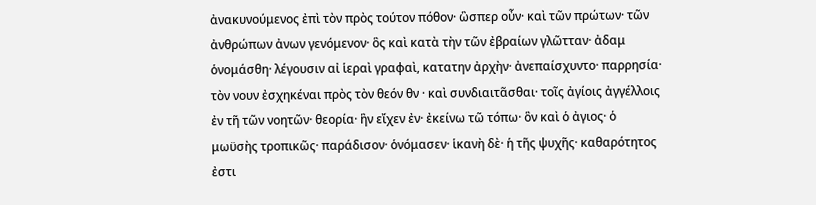ἀνακυνούμενος ἐπὶ τὸν πρὸς τούτον πόθον· ὣσπερ οὖν· καὶ τῶν πρώτων· τῶν ἀνθρώπων ἀνων γενόμενον· ὃς καὶ κατὰ τὴν τῶν ἐβραίων γλῶτταν· ἀδαμ ὁνομάσθη· λέγουσιν αἰ ἱεραὶ γραφαὶ, κατατην ἀρχὴν· ἀνεπαίσχυντο· παρρησία· τὸν νουν ἐσχηκέναι πρὸς τὸν θεόν θν · καὶ συνδιαιτᾶσθαι· τοῖς ἀγίοις ἀγγέλλοις ἐν τῆ τῶν νοητῶν· θεορία· ἣν εἴχεν ἐν· ἐκείνω τῶ τόπω· ὃν καὶ ὁ ἀγιος· ὁ μωϋσὴς τροπικῶς· παράδισον· ὁνόμασεν· ἱκανὴ δὲ· ἡ τῆς ψυχῆς· καθαρότητος ἐστι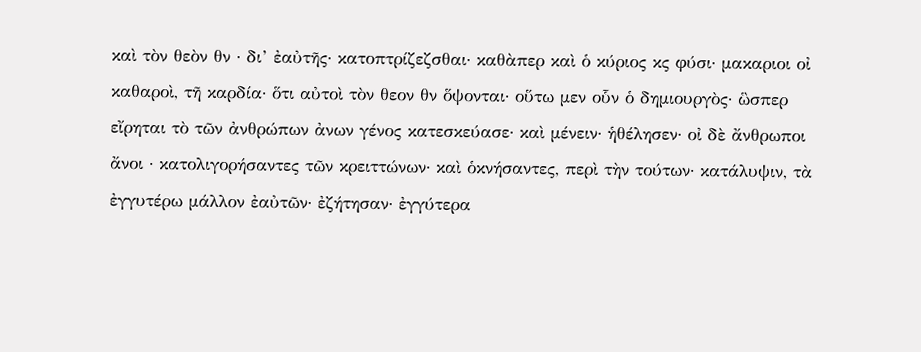καὶ τὸν θεὸν θν · δι’ ἐαὐτῆς· κατοπτρίζεζσθαι· καθὰπερ καὶ ὁ κύριος κς φύσι· μακαριοι οἰ καθαροὶ, τῆ καρδία· ὅτι αὐτοὶ τὸν θεον θν ὅψονται· οὕτω μεν οὗν ὁ δημιουργὸς· ὣσπερ εἴρηται τὸ τῶν ἀνθρώπων ἀνων γένος κατεσκεύασε· καὶ μένειν· ἡθέλησεν· οἰ δὲ ἄνθρωποι ἄνοι · κατολιγορήσαντες τῶν κρειττώνων· καὶ ὁκνήσαντες, περὶ τὴν τούτων· κατάλυψιν, τὰ ἐγγυτέρω μάλλον ἐαὐτῶν· ἐζήτησαν· ἐγγύτερα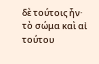δὲ τούτοις ἦν· τὸ σώμα καὶ αἰ τούτου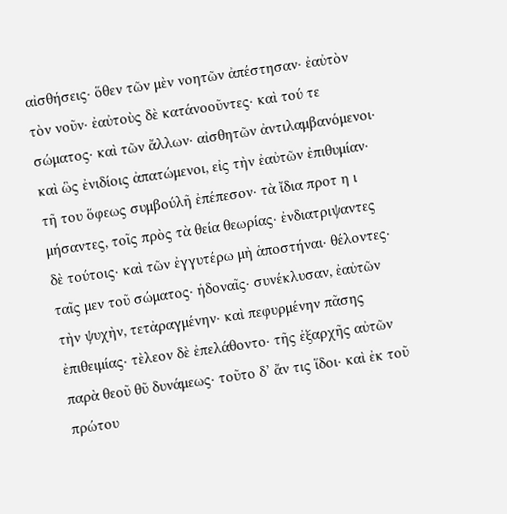αἰσθήσεις· ὅθεν τῶν μὲν νοητῶν ἀπέστησαν· ἐαὐτὸν τὸν νοῦν· ἐαὐτοὺς δὲ κατάνοοῦντες· καὶ τού τε σώματος· καὶ τῶν ἄλλων· αἰσθητῶν ἀντιλαμβανόμενοι· καὶ ὣς ἐνιδίοις ἀπατώμενοι, εἰς τὴν ἐαὐτῶν ἐπιθυμίαν· τῆ του ὅφεως συμβούλῆ ἐπέπεσον· τὰ ἴδια προτ η ι μήσαντες, τοῖς πρὸς τὰ θεία θεωρίας· ἐνδιατριψαντες δὲ τούτοις· καὶ τῶν ἐγγυτέρω μὴ ἁποστήναι· θέλοντες· ταῖς μεν τοῦ σώματος· ἡδοναῖς· συνέκλυσαν, ἐαὐτῶν τὴν ψυχὴν, τετἀραγμένην· καὶ πεφυρμένην πᾶσης ἐπιθειμίας· τὲλεον δὲ ἐπελάθοντο· τῆς ἐξαρχῆς αὐτῶν παρὰ θεοῦ θῦ δυνάμεως· τοῦτο δ’ ἄν τις ἵδοι· καὶ ἐκ τοῦ πρώτου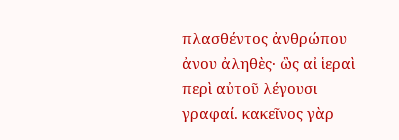πλασθέντος ἀνθρώπου ἀνου ἀληθὲς· ὣς αἰ ἱεραὶ περὶ αὐτοῦ λέγουσι γραφαί. κακεῖνος γὰρ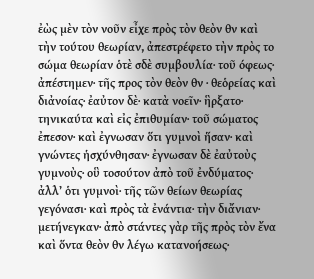ἐὼς μὲν τὸν νοῦν εἶχε πρὸς τὸν θεὸν θν καὶ τὴν τούτου θεωρίαν, ἀπεστρέφετο τὴν πρὸς το σώμα θεωρίαν ὁτὲ σδὲ συμβουλία· τοῦ όφεως· ἀπέστημεν· τῆς προς τὸν θεὸν θν · θεὁρείας καὶ διἀνοίας· ἐαὐτον δὲ· κατὰ νοεῖν· ἣρξατο· τηνικαύτα καὶ εἰς ἐπιθυμίαν· τοῦ σώματος ἐπεσον· καὶ ἐγνωσαν ὅτι γυμνοὶ ἥσαν· καὶ γνώντες ἡσχύνθησαν· ἐγνωσαν δὲ ἐαὐτοὺς γυμνοὺς· οὓ τοσούτον ἀπὸ τοῦ ἐνδύματος· ἀλλ’ ὁτι γυμνοὶ· τῆς τῶν θείων θεωρίας γεγόνασι· καὶ πρὸς τὰ ἐνάντια· τὴν διἄνιαν· μετήνεγκαν· ἀπὸ στάντες γὰρ τῆς πρὸς τὸν ἔνα καὶ ὅντα θεὸν θν λέγω κατανοήσεως·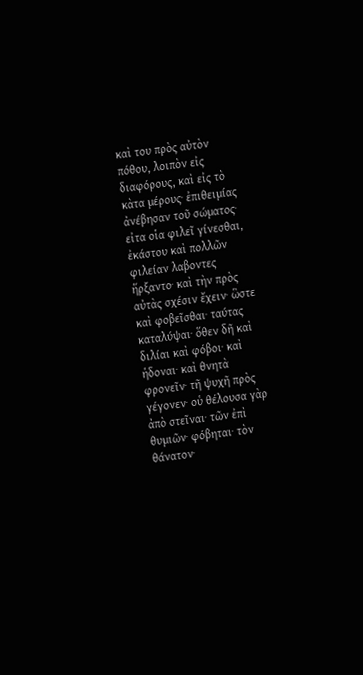καὶ του πρὸς αὐτὸν πόθου, λοιπὸν εἰς διαφόρους, καὶ εἰς τὸ κὰτα μέρους· ἐπιθειμίας ἀνέβησαν τοῦ σώματος· εἰτα οἱα φιλεῖ γίνεσθαι, ἐκάστου καὶ πολλῶν φιλείαν λαβοντες ἥρξαντο· καὶ τὴν πρὸς αὐτὰς σχέσιν ἔχειν· ὣστε καὶ φοβεῖσθαι· ταύτας καταλύψαι· ὅθεν δῆ καὶ διλίαι καὶ φόβοι· καὶ ἡδοναι· καὶ θνητὰ φρονεῖν· τῆ ψυχῆ πρὸς γέγονεν· οὑ θέλουσα γὰρ ἀπὸ στεῖναι· τῶν ἐπὶ θυμιῶν· φόβηται· τὸν θάνατον·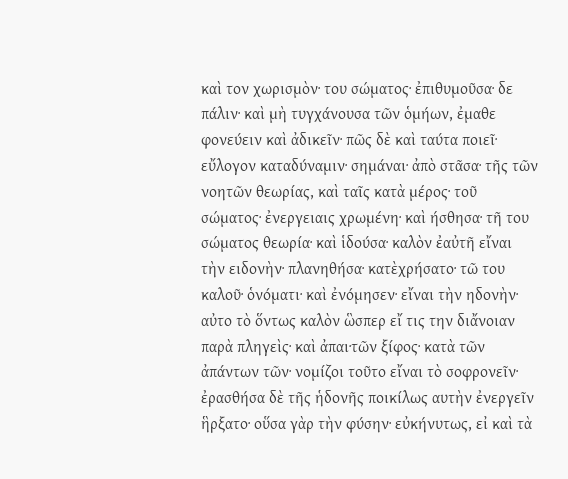καὶ τον χωρισμὸν· του σώματος· ἐπιθυμοῦσα· δε πάλιν· καὶ μὴ τυγχάνουσα τῶν ὁμήων, ἐμαθε φονεύειν καὶ ἀδικεῖν· πῶς δὲ καὶ ταύτα ποιεῖ· εὔλογον καταδύναμιν· σημάναι· ἀπὸ στᾶσα· τῆς τῶν νοητῶν θεωρίας, καὶ ταῖς κατὰ μέρος· τοῦ σώματος· ἐνεργειαις χρωμένη· καὶ ήσθησα· τῆ του σώματος θεωρία· καὶ ἱδούσα· καλὸν ἐαὐτῆ εἴναι τὴν ειδονὴν· πλανηθήσα· κατὲχρήσατο· τῶ του καλοῦ· ὁνόματι· καὶ ἐνόμησεν· εἴναι τὴν ηδονὴν· αὐτο τὸ ὅντως καλὸν ὣσπερ εἴ τις την διἄνοιαν παρὰ πληγεὶς· καὶ ἀπαι·τῶν ξίφος· κατὰ τῶν ἀπάντων τῶν· νομίζοι τοῦτο εἴναι τὸ σοφρονεῖν· ἐρασθήσα δὲ τῆς ἡδονῆς ποικίλως αυτὴν ἐνεργεῖν ἣρξατο· οὕσα γὰρ τὴν φύσην· εὐκήνυτως, εἰ καὶ τὰ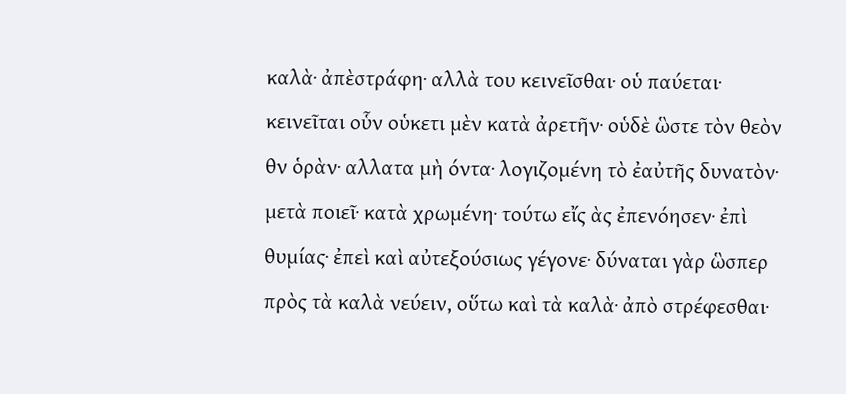καλὰ· ἀπὲστράφη· αλλὰ του κεινεῖσθαι· οὑ παύεται· κεινεῖται οὗν οὑκετι μὲν κατὰ ἀρετῆν· οὑδὲ ὣστε τὸν θεὸν θν ὁρὰν· αλλατα μὴ όντα· λογιζομένη τὸ ἐαὐτῆς δυνατὸν· μετὰ ποιεῖ· κατὰ χρωμένη· τούτω εἴς ὰς ἐπενόησεν· ἐπὶ θυμίας· ἐπεὶ καὶ αὐτεξούσιως γέγονε· δύναται γὰρ ὣσπερ πρὸς τὰ καλὰ νεύειν, οὕτω καὶ τὰ καλὰ· ἀπὸ στρέφεσθαι·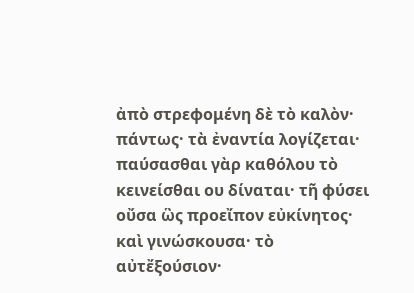ἀπὸ στρεφομένη δὲ τὸ καλὸν· πάντως· τὰ ἐναντία λογίζεται· παύσασθαι γὰρ καθόλου τὸ κεινείσθαι ου δίναται· τῆ φύσει οὔσα ὣς προεἴπον εὐκίνητος· καὶ γινώσκουσα· τὸ αὐτἔξούσιον·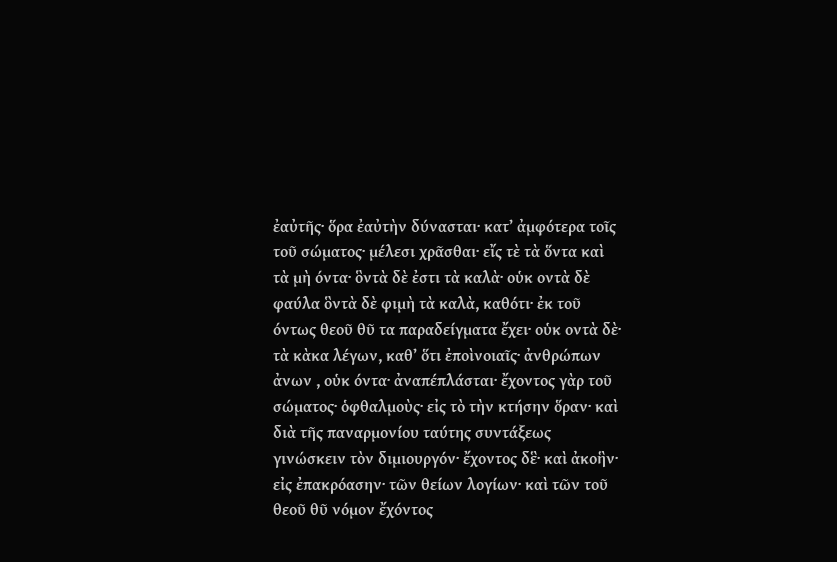ἐαὐτῆς· ὅρα ἐαὐτὴν δύνασται· κατ’ ἀμφότερα τοῖς τοῦ σώματος· μέλεσι χρᾶσθαι· εἴς τὲ τὰ ὅντα καὶ τὰ μὴ όντα· ὃντὰ δὲ ἐστι τὰ καλὰ· οὑκ οντὰ δὲ φαύλα ὃντὰ δὲ φιμὴ τὰ καλὰ, καθότι· ἐκ τοῦ όντως θεοῦ θῦ τα παραδείγματα ἔχει· οὑκ οντὰ δὲ· τὰ κὰκα λέγων, καθ’ ὅτι ἐποὶνοιαῖς· ἀνθρώπων ἀνων , οὑκ όντα· ἀναπέπλάσται· ἔχοντος γὰρ τοῦ σώματος· ὁφθαλμοὺς· εἰς τὸ τὴν κτήσην ὅραν· καὶ διὰ τῆς παναρμονίου ταύτης συντάξεως γινώσκειν τὸν διμιουργόν· ἔχοντος δἓ· καὶ ἀκοἣν· εἰς ἐπακρόασην· τῶν θείων λογίων· καὶ τῶν τοῦ θεοῦ θῦ νόμον ἔχόντος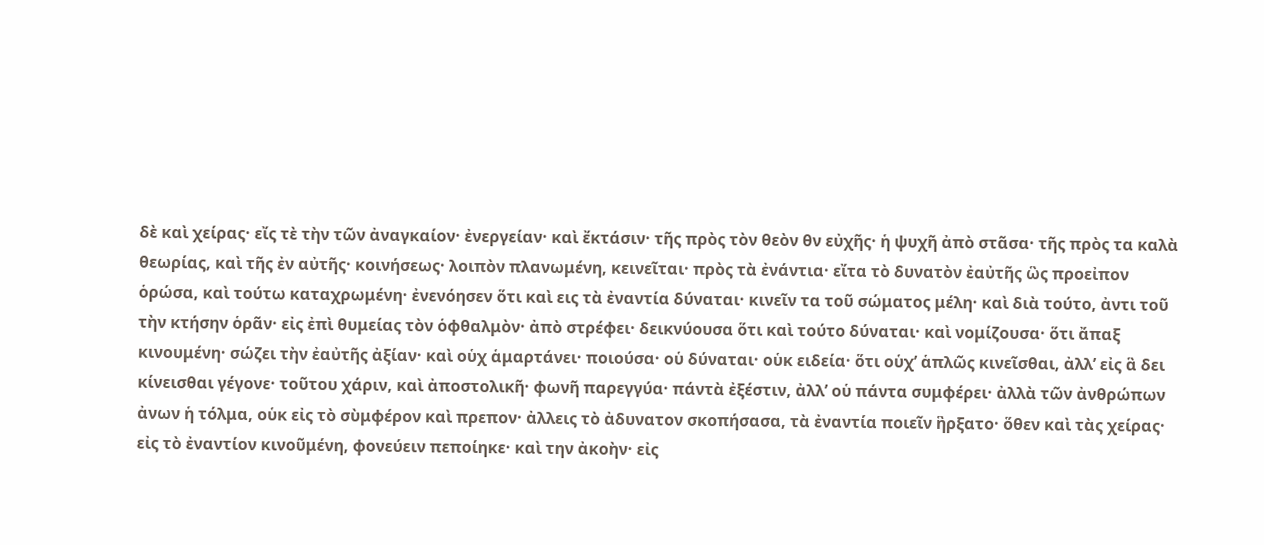δὲ καὶ χείρας· εἴς τὲ τὴν τῶν ἀναγκαίον· ἐνεργείαν· καὶ ἔκτάσιν· τῆς πρὸς τὸν θεὸν θν εὐχῆς· ἡ ψυχῆ ἀπὸ στᾶσα· τῆς πρὸς τα καλὰ θεωρίας, καὶ τῆς ἐν αὐτῆς· κοινήσεως· λοιπὸν πλανωμένη, κεινεῖται· πρὸς τὰ ἐνάντια· εἴτα τὸ δυνατὸν ἐαὐτῆς ὣς προεἰπον ὁρώσα, καὶ τούτω καταχρωμένη· ἐνενόησεν ὅτι καὶ εις τὰ ἐναντία δύναται· κινεῖν τα τοῦ σώματος μέλη· καὶ διὰ τούτο, ἀντι τοῦ τὴν κτήσην ὁρᾶν· εἰς ἐπὶ θυμείας τὸν ὁφθαλμὸν· ἀπὸ στρέφει· δεικνύουσα ὅτι καὶ τούτο δύναται· καὶ νομίζουσα· ὅτι ἄπαξ κινουμένη· σώζει τὴν ἐαὐτῆς ἀξίαν· καὶ οὑχ ἁμαρτάνει· ποιούσα· οὑ δύναται· οὑκ ειδεία· ὅτι οὑχ’ ἁπλῶς κινεῖσθαι, ἀλλ’ εἰς ἃ δει κίνεισθαι γέγονε· τοῦτου χάριν, καὶ ἀποστολικῆ· φωνῆ παρεγγύα· πάντὰ ἐξέστιν, ἀλλ’ οὑ πάντα συμφέρει· ἀλλὰ τῶν ἀνθρώπων ἀνων ἡ τόλμα, οὑκ εἰς τὸ σὺμφέρον καὶ πρεπον· ἀλλεις τὸ ἀδυνατον σκοπήσασα, τὰ ἐναντία ποιεῖν ἣρξατο· ὅθεν καὶ τὰς χείρας· εἰς τὸ ἐναντίον κινοῦμένη, φονεύειν πεποίηκε· καὶ την ἀκοὴν· εἰς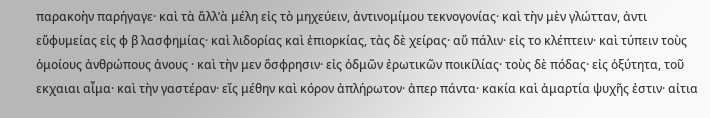παρακοὴν παρήγαγε· καὶ τὰ ἄλλ’ὰ μέλη εἰς τὸ μηχεύειν, ἀντινομίμου τεκνογονίας· καὶ τὴν μὲν γλώτταν, ἀντι εὔφυμείας εἰς φ β λασφημίας· καὶ λιδορίας καὶ ἐπιορκίας, τὰς δὲ χείρας· αὔ πάλιν· εἰς το κλέπτειν· καὶ τύπειν τοὺς ὁμοίους ἀνθρώπους ἀνους · καὶ τὴν μεν ὅσφρησιν· εἰς ὀδμῶν ἐρωτικῶν ποικίλίας· τοὺς δὲ πόδας· εἰς ὁξύτητα, τοῦ εκχαιαι αἷμα· καὶ τὴν γαστέραν· εἴς μέθην καὶ κόρον ἀπλήρωτον· ἀπερ πάντα· κακία καὶ ἀμαρτία ψυχῆς ἐστιν· αἰτια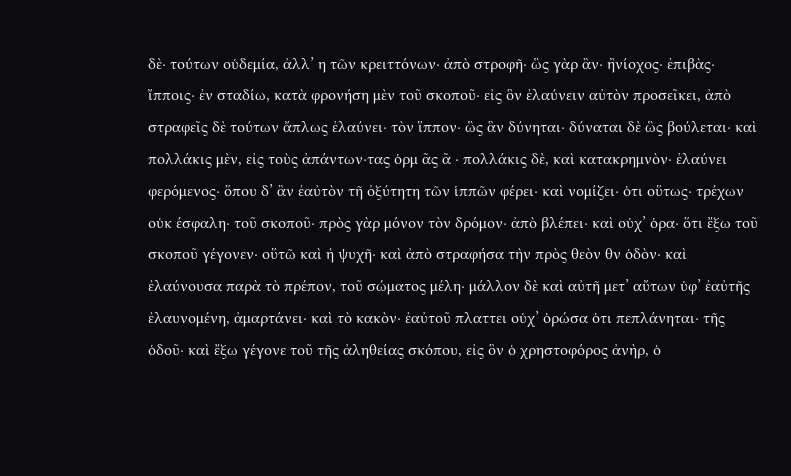δὲ· τούτων οὑδεμία, ἀλλ’ η τῶν κρειττόνων· ἀπὸ στροφῆ· ὣς γὰρ ἂν· ἢνίοχος· ἐπιβὰς· ἴπποις· ἐν σταδίω, κατὰ φρονήση μὲν τοῦ σκοποῦ· εἰς ὃν ἐλαύνειν αὐτὸν προσεῖκει, ἀπὸ στραφεῖς δὲ τούτων ἄπλως ἐλαύνει· τὸν ἵππον· ὣς ἃν δύνηται· δύναται δὲ ὣς βούλεται· καὶ πολλάκις μὲν, εἰς τοὺς ἀπάντων·τας ὁρμ ᾶς ᾶ · πολλάκις δὲ, καὶ κατακρημνὸν· ἐλαύνει φερόμενος· ὅπου δ’ ἂν ἐαὐτὸν τῆ ὀξύτητη τῶν ἱππῶν φέρει· καὶ νομίζει· ὁτι οὕτως· τρέχων οὑκ έσφαλη· τοῦ σκοποῦ· πρὸς γὰρ μόνον τὸν δρόμον· ἀπὸ βλέπει· καὶ οὑχ’ ὁρα· ὅτι ἔξω τοῦ σκοποῦ γέγονεν· οὕτῶ καὶ ἡ ψυχῆ· καὶ ἀπὸ στραφήσα τὴν πρὸς θεὸν θν ὁδὸν· καὶ ἐλαύνουσα παρὰ τὸ πρέπον, τοῦ σώματος μέλη· μάλλον δὲ καὶ αὐτῆ μετ’ αὔτων ὑφ’ ἐαὐτῆς ἐλαυνομένη, ἀμαρτάνει· καὶ τὸ κακὸν· ἐαὐτοῦ πλαττει οὑχ’ ὁρώσα ὁτι πεπλάνηται· τῆς ὁδοῦ· καὶ ἔξω γέγονε τοῦ τῆς ἀληθείας σκόπου, εἰς ὃν ὁ χρηστοφόρος ἀνὴρ, ὁ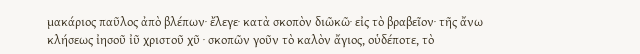μακάριος παῦλος ἀπὸ βλέπων· ἔλεγε· κατὰ σκοπὸν διῶκῶ· εἰς τὸ βραβεῖον· τῆς ἄνω κλήσεως ἰησοῦ ἰῦ χριστοῦ χῦ · σκοπῶν γοῦν τὸ καλὸν ἄγιος, οὑδέποτε, τὸ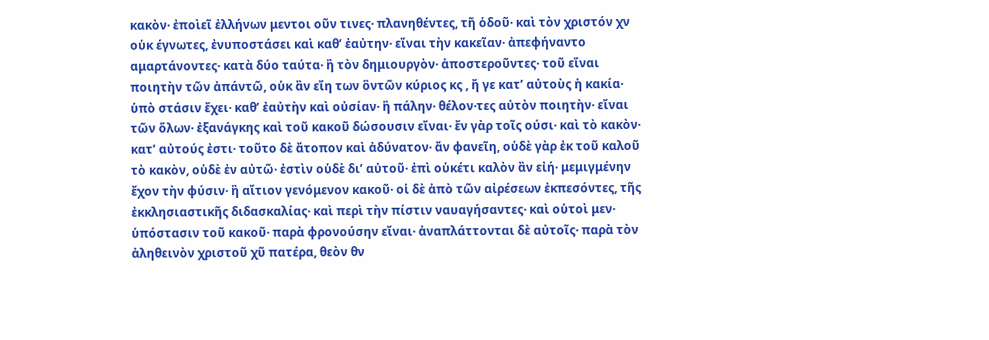κακὸν· ἐποὶεῖ ἐλλήνων μεντοι οῦν τινες· πλανηθέντες, τῆ ὁδοῦ· καὶ τὸν χριστόν χν οὑκ έγνωτες, ἐνυποστάσει καὶ καθ’ ἐαὐτην· εἴναι τὴν κακεῖαν· ἀπεφήναντο αμαρτάνοντες· κατὰ δύο ταύτα· ἢ τὸν δημιουργὸν· ἀποστεροῦντες· τοῦ εἴναι ποιητὴν τῶν ἀπάντῶ, οὑκ ἂν εἴη των ὃντῶν κύριος κς , ἤ γε κατ’ αὐτοὺς ἡ κακία· ὑπὸ στάσιν ἔχει· καθ’ ἐαὐτὴν καὶ οὐσίαν· ἢ πάλην· θέλον·τες αὐτὸν ποιητὴν· εἴναι τῶν ὅλων· ἐξανάγκης καὶ τοῦ κακοῦ δώσουσιν εἴναι· ἔν γὰρ τοῖς ούσι· καὶ τὸ κακὸν· κατ’ αὐτούς ἐστι· τοῦτο δὲ ἄτοπον καὶ ἀδύνατον· ἄν φανεῖη, οὑδὲ γὰρ ἐκ τοῦ καλοῦ τὸ κακὸν, οὑδὲ ἐν αὐτῶ· ἐστὶν οὑδὲ δι’ αὐτοῦ· ἐπὶ οὑκέτι καλὸν ἂν εἰή· μεμιγμένην ἔχον τὴν φύσιν· ἢ αἴτιον γενόμενον κακοῦ· οἱ δὲ ἀπὸ τῶν αἰρέσεων ἐκπεσόντες, τῆς ἐκκλησιαστικῆς διδασκαλίας· καὶ περὶ τὴν πίστιν ναυαγήσαντες· καὶ οὑτοὶ μεν· ὑπόστασιν τοῦ κακοῦ· παρὰ φρονούσην εἴναι· ἀναπλάττονται δὲ αὐτοῖς· παρὰ τὸν ἀληθεινὸν χριστοῦ χῦ πατέρα, θεὸν θν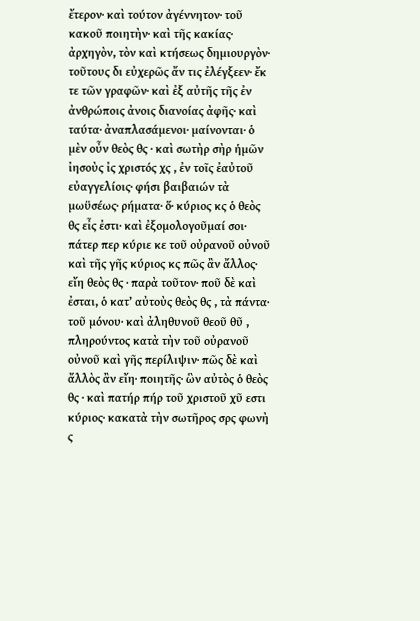ἔτερον· καὶ τούτον ἀγέννητον· τοῦ κακοῦ ποιητὴν· καὶ τῆς κακίας· ἀρχηγὸν, τὸν καὶ κτήσεως δημιουργὸν· τοῦτους δι εὐχερῶς ἄν τις ἐλέγξεεν· ἔκ τε τῶν γραφῶν· καὶ ἐξ αὐτῆς τῆς ἐν ἀνθρώποις ἀνοις διανοίας ἀφῆς· καὶ ταύτα· ἀναπλασάμενοι· μαίνονται· ὁ μὲν οὖν θεὸς θς · καὶ σωτὴρ σὴρ ἡμῶν ἰησοὺς ἰς χριστός χς , ἐν τοῖς ἐαὐτοῦ εὐαγγελίοις· φήσι βαιβαιών τὰ μωϋσέως· ρήματα· ὅ· κύριος κς ὁ θεὸς θς εἶς ἐστι· καὶ ἐξομολογοῦμαί σοι· πάτερ περ κύριε κε τοῦ οὐρανοῦ οὐνοῦ καὶ τῆς γῆς κύριος κς πῶς ἂν ἄλλος· εἴη θεὸς θς · παρὰ τοῦτον· ποῦ δὲ καὶ ἐσται, ὁ κατ’ αὐτοὺς θεὸς θς , τὰ πάντα· τοῦ μόνου· καὶ ἀληθυνοῦ θεοῦ θῦ , πληρούντος κατὰ τὴν τοῦ οὐρανοῦ οὐνοῦ καὶ γῆς περίλιψιν· πῶς δὲ καὶ ἄλλὸς ἂν εἴη· ποιητῆς· ὣν αὐτὸς ὁ θεὸς θς · καὶ πατήρ πήρ τοῦ χριστοῦ χῦ εστι κύριος· κακατὰ τὴν σωτῆρος σρς φωνὴ ς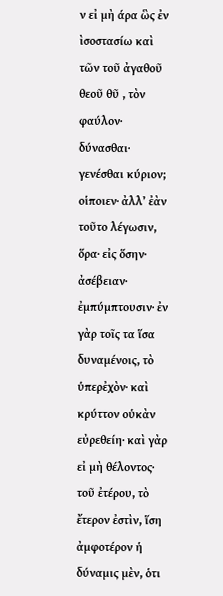ν εἰ μὴ άρα ὣς ἐν ὶσοστασίω καὶ τῶν τοῦ ἀγαθοῦ θεοῦ θῦ , τὸν φαύλον· δύνασθαι· γενέσθαι κύριον; οἱποιεν· ἀλλ’ ἐὰν τοῦτο λέγωσιν, ὅρα· εἰς ὅσην· ἀσέβειαν· ἐμπύμπτουσιν· ἐν γὰρ τοῖς τα ἵσα δυναμένοις, τὸ ὑπερἐχὸν· καὶ κρύττον οὑκὰν εὐρεθείη· καὶ γὰρ εἰ μὴ θέλοντος· τοῦ ἐτέρου, τὸ ἔτερον ἐστὶν, ἵση ἀμφοτέρον ἡ δύναμις μὲν, ὁτι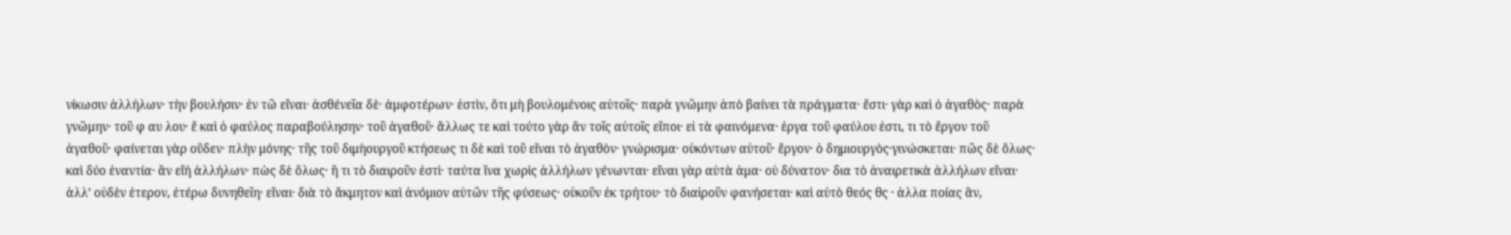νίκωσιν ἀλλήλων· τὴν βουλήσιν· ἐν τῶ εἴναι· ἀσθένεῖα δὲ· ἀμφοτέρων· ἐστὶν, ὅτι μὴ βουλομένοις αὐτοῖς· παρὰ γνῶμην ἀπὸ βαίνει τὰ πράγματα· ἔστι· γὰρ καὶ ὁ ἀγαθὸς· παρὰ γνῶμην· τοῦ φ αυ λου· ἔ καὶ ὁ φαύλος παραβούλησην· τοῦ ἀγαθοῦ· ἄλλως τε καὶ τούτο γὰρ ἄν τοῖς αὐτοῖς εἴποι· εἰ τὰ φαινόμενα· ἐργα τοῦ φαύλου ἐστι, τι τὸ ἔργον τοῦ ἀγαθοῦ· φαίνεται γὰρ οὕδεν· πλὴν μόνης· τῆς τοῦ διμὴουργοῦ κτήσεως τι δὲ καὶ τοῦ εἴναι τὸ ἀγαθὸν· γνώρισμα· οὑκόντων αὐτοῦ· ἔργον· ὁ δημιουργὸς·γινώσκεται· πῶς δὲ ὅλως· καὶ δύο ἐναντία· ἂν εἴή ἀλλήλων· πὼς δὲ ὅλως· ἢ τι τὸ διαιροῦν ἐστὶ· ταύτα ἵνα χωρὶς ἀλλήλων γένωνται· εἴναι γὰρ αὐτὰ ἀμα· οὑ δύνατον· δια τὸ ἀναιρετικὰ ἀλλήλων εἴναι· ἀλλ’ οὐδὲν ἐτερον, ἐτέρω δυνηθεῖη· εἴναι· διὰ τὸ ἄκμητον καὶ ἀνόμιον αὐτῶν τῆς φύσεως· οὑκοῦν ἐκ τρήτου· τὸ διαἰροῦν φανήσεται· καὶ αὐτὸ θεός θς · ἀλλα ποίας ἃν,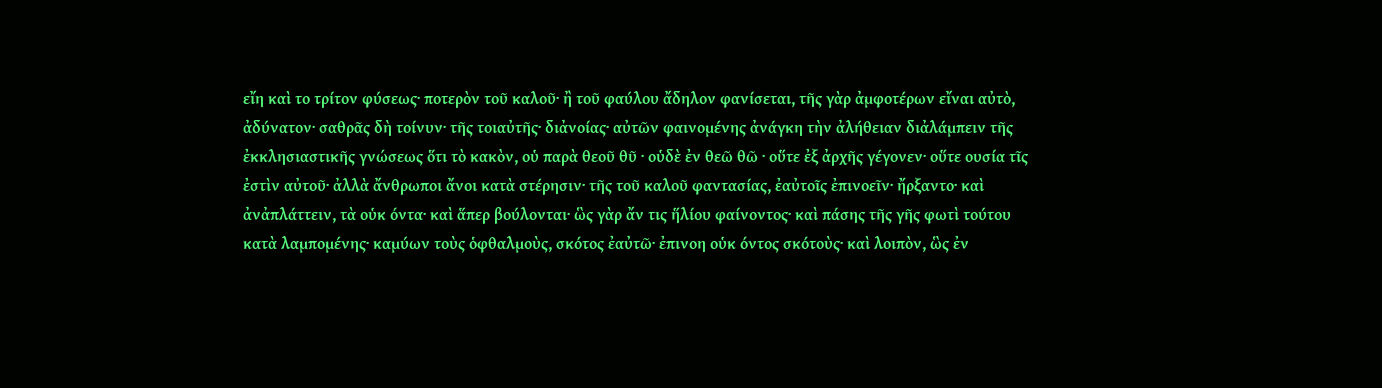εἴη καὶ το τρίτον φύσεως· ποτερὸν τοῦ καλοῦ· ἢ τοῦ φαύλου ἄδηλον φανίσεται, τῆς γὰρ ἀμφοτέρων εἴναι αὐτὸ, ἀδύνατον· σαθρᾶς δὴ τοίνυν· τῆς τοιαὐτῆς· διἀνοίας· αὐτῶν φαινομένης ἀνάγκη τὴν ἀλήθειαν διἀλάμπειν τῆς ἐκκλησιαστικῆς γνώσεως ὅτι τὸ κακὸν, οὑ παρὰ θεοῦ θῦ · οὑδὲ ἐν θεῶ θῶ · οὕτε ἐξ ἀρχῆς γέγονεν· οὕτε ουσία τῖς ἐστὶν αὐτοῦ· ἀλλὰ ἄνθρωποι ἄνοι κατὰ στέρησιν· τῆς τοῦ καλοῦ φαντασίας, ἐαὐτοῖς ἐπινοεῖν· ἤρξαντο· καὶ ἀνἀπλάττειν, τὰ οὑκ όντα· καὶ ἅπερ βούλονται· ὣς γὰρ ἄν τις ἥλίου φαίνοντος· καὶ πάσης τῆς γῆς φωτὶ τούτου κατὰ λαμπομένης· καμύων τοὺς ὁφθαλμοὺς, σκότος ἐαὐτῶ· ἐπινοη οὑκ όντος σκότοὺς· καὶ λοιπὸν, ὣς ἐν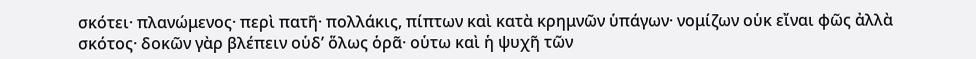σκότει· πλανώμενος· περὶ πατῆ· πολλάκις, πίπτων καὶ κατὰ κρημνῶν ὑπάγων· νομίζων οὑκ εἴναι φῶς ἀλλὰ σκότος· δοκῶν γὰρ βλέπειν οὑδ’ ὅλως ὁρᾶ· οὑτω καὶ ἡ ψυχῆ τῶν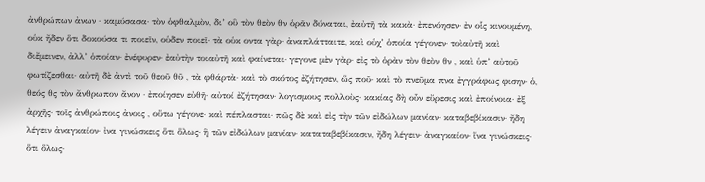ἀνθρώπων ἀνων · καμύσασα· τὸν ὁφθαλμὸν, δι’ οὓ τὸν θεὸν θν ὁρᾶν δύναται, ἐαὐτῆ τὰ κακὰ· ἐπενόησεν· ἐν οἷς κινουμένη, οὑκ ἤδεν ὅτι δοκούσα τι ποιεῖν, οὑδεν ποιεῖ· τὰ οὑκ οντα γὰρ· ἀναπλάτταιτε, καὶ οὑχ’ ὁποία γέγονεν· τοὶαὐτῆ καὶ διἔμεινεν, ἀλλ’ ὁποίαν· ἐνέφυρεν· ἐαὐτὴν τοιαὐτῆ καὶ φαίνεται· γεγονε μὲν γὰρ· εἰς τὸ ὁρὰν τὸν θεὸν θν , καὶ ὑπ’ αὐτοῦ φωτίζεσθαι· αὐτῆ δὲ ἀντὶ τοῦ θεοῦ θῦ , τὰ φθάρτὰ· καὶ τὸ σκότος ἐζήτησεν, ὥς ποῦ· καὶ τὸ πνεῦμα πνα ἐγγράφως φισην· ὁ, θεός θς τὸν ἄνθρωπον ἄνον · ἐποίησεν εὐθῆ· αὐτοί ἐζήτησαν· λογισμους πολλοὺς· κακίας δὴ οὖν εὔρεσις καὶ ἐποίνοια· ἐξ ἀρχῆς· τοῖς ἀνθρώποις ἀνοις , οὕτω γέγονε· καὶ πέπλασται· πῶς δὲ καὶ εἰς τὴν τῶν εἰδώλων μανίαν· καταβεβίκασιν· ἤδη λέγειν ἀναγκαίον· ἰνα γινώσκεις ὅτι ὅλως· ἣ τῶν εἰδώλων μανίαν· καταταβεβίκασιν, ἤδη λέγειν· ἀναγκαίον· ἵνα γινώσκεις· ὅτι ὅλως·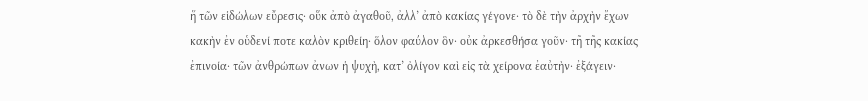ἥ τῶν εἱδώλων εὔρεσις· οὕκ ἀπὸ ἀγαθοῦ, ἀλλ’ ἀπὸ κακίας γέγονε· τὸ δὲ τὴν ἀρχὴν ἔχων κακὴν ἐν οὑδενί ποτε καλὸν κριθείη· ὅλον φαύλον ὃν· οὐκ ἀρκεσθήσα γοῦν· τῆ τῆς κακίας ἐπινοία· τῶν ἀνθρώπων ἀνων ἡ ψυχὴ, κατ’ ὀλίγον καὶ εἰς τὰ χείρονα ἐαὐτὴν· ἐξάγειν·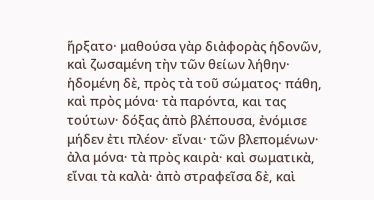ἥρξατο· μαθούσα γὰρ διἀφορὰς ἡδονῶν, καὶ ζωσαμένη τὴν τῶν θείων λήθην· ἡδομένη δὲ, πρὸς τὰ τοῦ σώματος· πάθη, καὶ πρὸς μόνα· τὰ παρόντα, και τας τούτων· δόξας ἀπὸ βλέπουσα, ἐνόμισε μήδεν ἐτι πλέον· εἴναι· τῶν βλεπομένων· ἀλα μόνα· τὰ πρὸς καιρὰ· καὶ σωματικὰ, εἴναι τὰ καλὰ· ἀπὸ στραφεῖσα δὲ, καὶ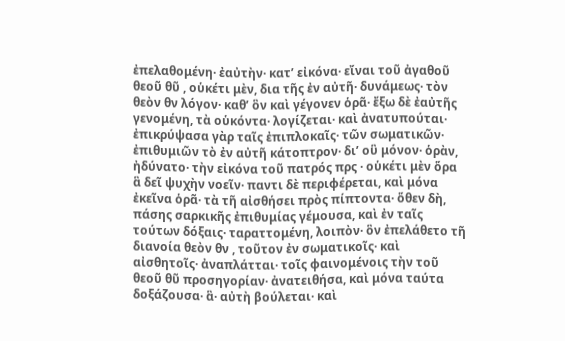ἐπελαθομένη· ἐαὐτὴν· κατ’ εἰκόνα· εἴναι τοῦ ἀγαθοῦ θεοῦ θῦ , οὑκέτι μὲν, δια τῆς ἐν αὐτῆ· δυνάμεως· τὸν θεὸν θν λόγον· καθ’ ὃν καὶ γέγονεν ὁρᾶ· ἔξω δὲ ἐαὐτῆς γενομένη, τὰ οὑκόντα· λογίζεται· καὶ ἀνατυπούται· ἐπικρύψασα γὰρ ταῖς ἐπιπλοκαῖς· τῶν σωματικῶν· ἐπιθυμιῶν τὸ ἐν αὐτῆ κάτοπτρον· δι’ οὓ μόνον· ὁρὰν, ἠδύνατο· τὴν εἰκόνα τοῦ πατρός πρς · οὑκέτι μὲν ὅρα ἃ δεῖ ψυχὴν νοεῖν· παντι δὲ περιφέρεται, καὶ μόνα ἐκεῖνα ὁρᾶ· τὰ τῆ αἰσθήσει πρὸς πίπτοντα· ὅθεν δὴ, πάσης σαρκικῆς ἐπιθυμίας γέμουσα, καὶ ἐν ταῖς τούτων δόξαις· ταραττομένη, λοιπὸν· ὃν ἐπελάθετο τῆ διανοία θεὸν θν , τοῦτον ἐν σωματικοῖς· καὶ αἰσθητοῖς· ἀναπλάτται· τοῖς φαινομένοις τὴν τοῦ θεοῦ θῦ προσηγορίαν· ἀνατειθήσα, καὶ μόνα ταύτα δοξάζουσα· ἃ· αὐτὴ βούλεται· καὶ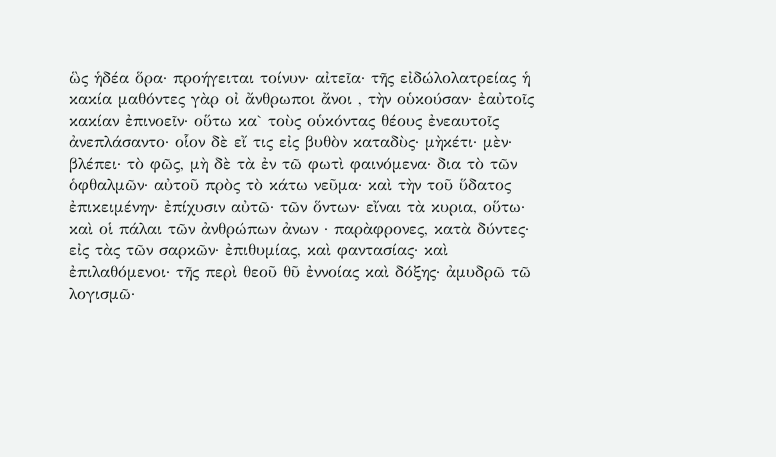ὣς ἡδέα ὅρα· προήγειται τοίνυν· αἰτεῖα· τῆς εἰδώλολατρείας ἡ κακία μαθόντες γὰρ οἰ ἄνθρωποι ἄνοι , τὴν οὑκούσαν· ἐαὐτοῖς κακίαν ἐπινοεῖν· οὕτω κα` τοὺς οὑκόντας θέους ἐνεαυτοῖς ἀνεπλάσαντο· οἷον δὲ εἴ τις εἰς βυθὸν καταδὺς· μὴκέτι· μὲν· βλέπει· τὸ φῶς, μὴ δὲ τὰ ἐν τῶ φωτὶ φαινόμενα· δια τὸ τῶν ὁφθαλμῶν· αὐτοῦ πρὸς τὸ κάτω νεῦμα· καὶ τὴν τοῦ ὕδατος ἐπικειμένην· ἐπίχυσιν αὐτῶ· τῶν ὅντων· εἴναι τὰ κυρια, οὕτω· καὶ οἱ πάλαι τῶν ἀνθρώπων ἀνων · παρὰφρονες, κατὰ δύντες· εἰς τὰς τῶν σαρκῶν· ἐπιθυμίας, καὶ φαντασίας· καὶ ἐπιλαθόμενοι· τῆς περὶ θεοῦ θῦ ἐννοίας καὶ δόξης· ἀμυδρῶ τῶ λογισμῶ·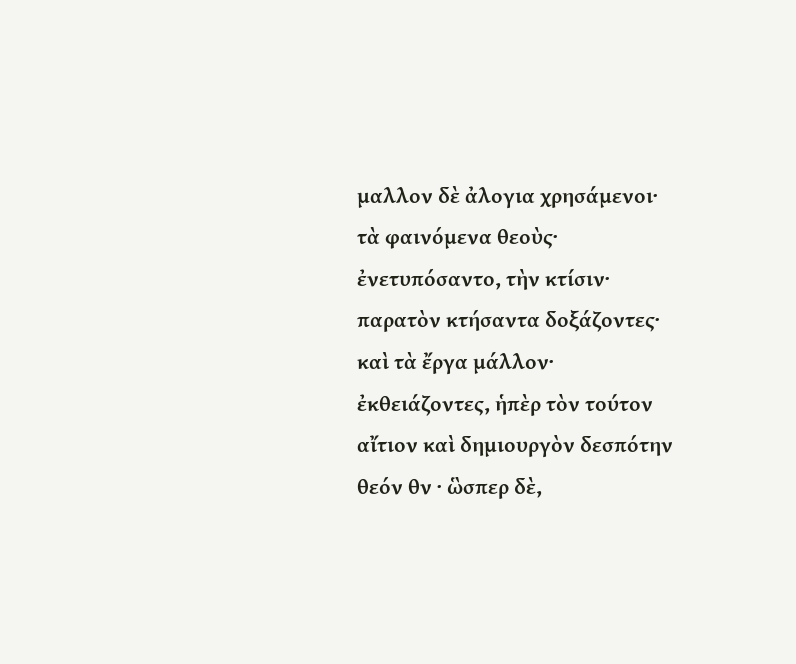μαλλον δὲ ἀλογια χρησάμενοι· τὰ φαινόμενα θεοὺς· ἐνετυπόσαντο, τὴν κτίσιν· παρατὸν κτήσαντα δοξάζοντες· καὶ τὰ ἔργα μάλλον· ἐκθειάζοντες, ἡπὲρ τὸν τούτον αἴτιον καὶ δημιουργὸν δεσπότην θεόν θν · ὣσπερ δὲ,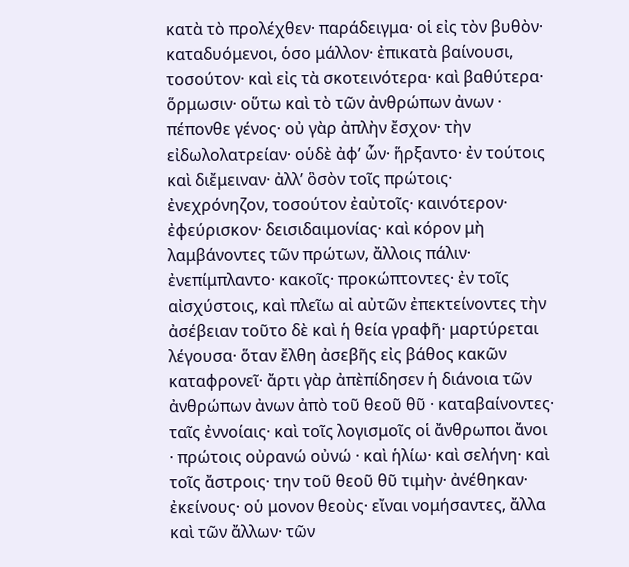κατὰ τὸ προλέχθεν· παράδειγμα· οἱ εἰς τὸν βυθὸν· καταδυόμενοι, ὁσο μάλλον· ἐπικατὰ βαίνουσι, τοσούτον· καὶ εἰς τὰ σκοτεινότερα· καὶ βαθύτερα· ὅρμωσιν· οὕτω καὶ τὸ τῶν ἀνθρώπων ἀνων · πέπονθε γένος· οὐ γὰρ ἀπλὴν ἔσχον· τὴν εἰδωλολατρείαν· οὑδὲ ἀφ’ ὧν· ἥρξαντο· ἐν τούτοις καὶ διἔμειναν· ἀλλ’ ὃσὸν τοῖς πρώτοις· ἐνεχρόνηζον, τοσούτον ἐαὐτοῖς· καινότερον· ἐφεύρισκον· δεισιδαιμονίας· καὶ κόρον μὴ λαμβάνοντες τῶν πρώτων, ἄλλοις πάλιν· ἐνεπίμπλαντο· κακοῖς· προκώπτοντες· ἐν τοῖς αἰσχύστοις, καὶ πλεῖω αἰ αὐτῶν ἐπεκτείνοντες τὴν ἀσέβειαν τοῦτο δὲ καὶ ἡ θεία γραφῆ· μαρτύρεται λέγουσα· ὅταν ἔλθη ἀσεβῆς εἰς βάθος κακῶν καταφρονεῖ· ἄρτι γὰρ ἀπὲπίδησεν ἡ διάνοια τῶν ἀνθρώπων ἀνων ἀπὸ τοῦ θεοῦ θῦ · καταβαίνοντες· ταῖς ἐννοίαις· καὶ τοῖς λογισμοῖς οἱ ἄνθρωποι ἄνοι · πρώτοις οὐρανώ οὐνώ · καὶ ἡλίω· καὶ σελήνη· καὶ τοῖς ἄστροις· την τοῦ θεοῦ θῦ τιμὴν· ἀνέθηκαν· ἐκείνους· οὑ μονον θεοὺς· εἴναι νομήσαντες, ἄλλα καὶ τῶν ἄλλων· τῶν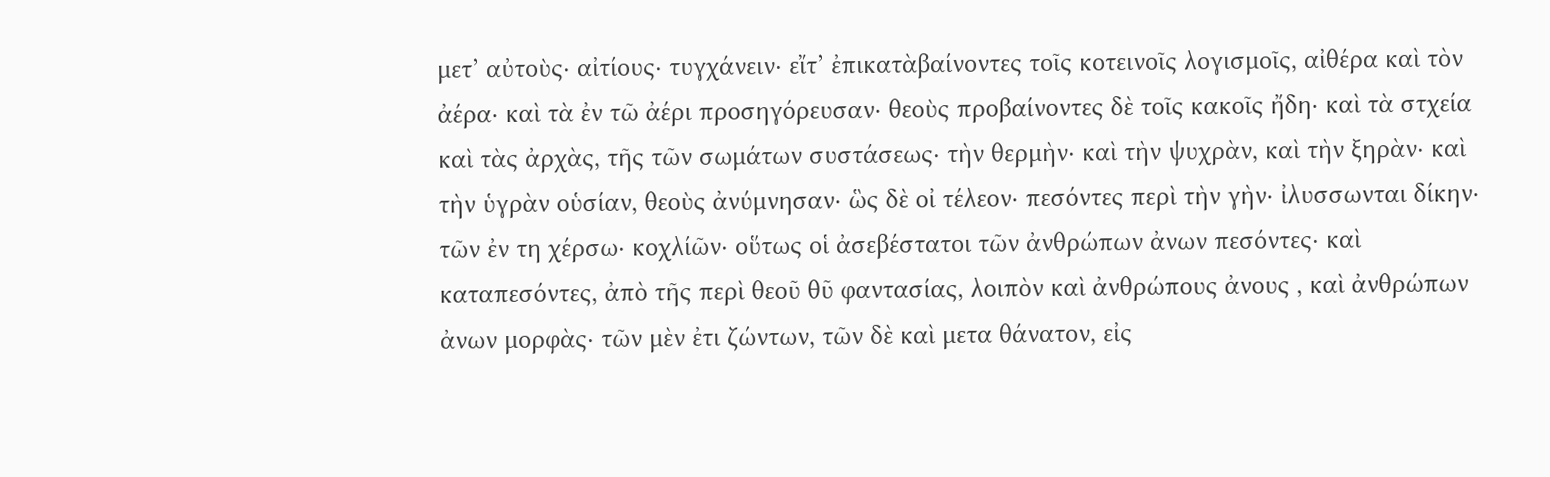μετ’ αὐτοὺς· αἰτίους· τυγχάνειν· εἴτ’ ἐπικατὰβαίνοντες τοῖς κοτεινοῖς λογισμοῖς, αἰθέρα καὶ τὸν ἀέρα· καὶ τὰ ἐν τῶ ἀέρι προσηγόρευσαν· θεοὺς προβαίνοντες δὲ τοῖς κακοῖς ἤδη· καὶ τὰ στχεία καὶ τὰς ἀρχὰς, τῆς τῶν σωμάτων συστάσεως· τὴν θερμὴν· καὶ τὴν ψυχρὰν, καὶ τὴν ξηρὰν· καὶ τὴν ὑγρὰν οὑσίαν, θεοὺς ἀνύμνησαν· ὣς δὲ οἰ τέλεον· πεσόντες περὶ τὴν γὴν· ἰλυσσωνται δίκην· τῶν ἐν τη χέρσω· κοχλίῶν· οὕτως οἱ ἀσεβέστατοι τῶν ἀνθρώπων ἀνων πεσόντες· καὶ καταπεσόντες, ἀπὸ τῆς περὶ θεοῦ θῦ φαντασίας, λοιπὸν καὶ ἀνθρώπους ἀνους , καὶ ἀνθρώπων ἀνων μορφὰς· τῶν μὲν ἐτι ζώντων, τῶν δὲ καὶ μετα θάνατον, εἰς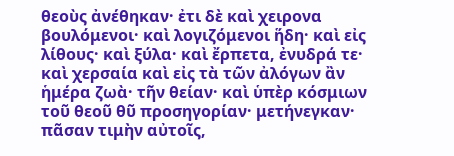θεοὺς ἀνέθηκαν· ἐτι δὲ καὶ χειρονα βουλόμενοι· καὶ λογιζόμενοι ἥδη· καὶ εἰς λίθους· καὶ ξύλα· καὶ ἔρπετα, ἐνυδρά τε· καὶ χερσαία καὶ εἰς τὰ τῶν ἀλόγων ἂν ἡμέρα ζωὰ· τῆν θείαν· καὶ ὑπὲρ κόσμιων τοῦ θεοῦ θῦ προσηγορίαν· μετήνεγκαν· πᾶσαν τιμὴν αὐτοῖς,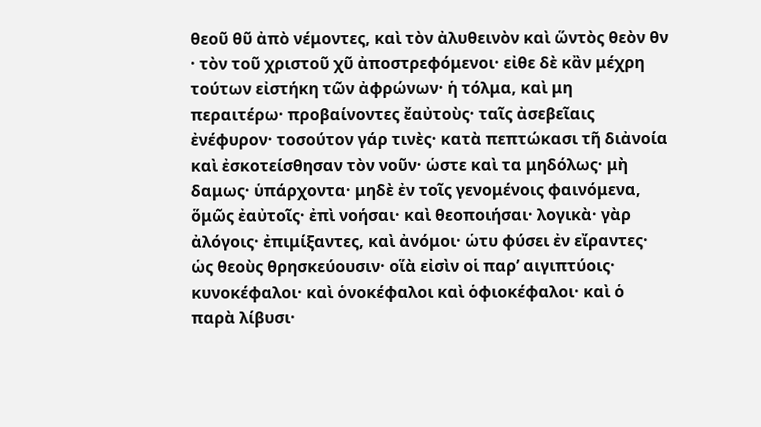θεοῦ θῦ ἀπὸ νέμοντες, καὶ τὸν ἀλυθεινὸν καὶ ὥντὸς θεὸν θν · τὸν τοῦ χριστοῦ χῦ ἀποστρεφόμενοι· εἰθε δὲ κἂν μέχρη τούτων εἰστήκη τῶν ἀφρώνων· ἡ τόλμα, καὶ μη περαιτέρω· προβαίνοντες ἔαὐτοὺς· ταῖς ἀσεβεῖαις ἐνέφυρον· τοσούτον γάρ τινὲς· κατὰ πεπτώκασι τῆ διἀνοία καὶ ἐσκοτείσθησαν τὸν νοῦν· ὡστε καὶ τα μηδόλως· μὴ δαμως· ὑπάρχοντα· μηδὲ ἐν τοῖς γενομένοις φαινόμενα, ὅμῶς ἐαὐτοῖς· ἐπὶ νοήσαι· καὶ θεοποιήσαι· λογικὰ· γὰρ ἀλόγοις· ἐπιμίξαντες, καὶ ἀνόμοι· ὡτυ φύσει ἐν εἴραντες· ὡς θεοὺς θρησκεύουσιν· οἵὰ εἰσὶν οἱ παρ’ αιγιπτύοις· κυνοκέφαλοι· καὶ ὁνοκέφαλοι καὶ ὁφιοκέφαλοι· καὶ ὁ παρὰ λίβυσι·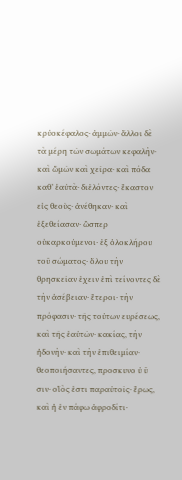κρύοκέφαλος· ἀμμῶν· ἄλλοι δὲ τὰ μέρη τῶν σωμάτων κεφαλὴν· καὶ ὥμῶν καὶ χεῖρα· καὶ πόδα καθ’ ἑαὐτὰ· διἐλόντες· ἔκαστον εἰς θεοὺς· ἀνέθηκαν· καὶ ἐξεθείασαν· ὣσπερ οὑκαρκούμενοι· ἐξ ὁλοκλήρου τοῦ σώματος· ὅλου τὴν θρησκεῖαν ἐχειν ἐπὶ τείνοντες δὲ τὴν ἀσέβειαν· ἔτεροι· τὴν πρόφασιν· τῆς τούτων ευρέσεως, καὶ τῆς ἐαὐτῶν· κακίας, τὴν ἡδονὴν· καὶ τὴν ἐπιθειμίαν· θεοποιήσαντες, προσκυνο ύ ῦ σιν· οἵὸς ἐστι παραὐτοῖς· ἔρως, καὶ ἡ ἐν πάφω ἀφροδίτι·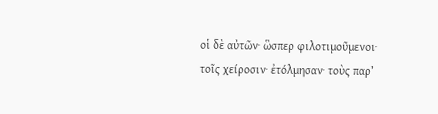οἱ δὲ αὐτῶν· ὣσπερ φιλοτιμοῦμενοι· τοῖς χείροσιν· ἐτόλμησαν· τοὺς παρ’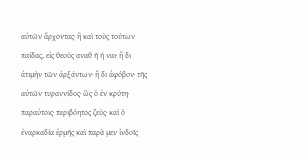αὐτῶν ἄρχοντας· ἢ καὶ τοὺς τούτων παίδας, εἰς θεοὺς αναθ ῆ ή ναι· ἢ δι ἀτιμὴν τῶν ἀρξάντων· ἢ δι ἀφόβον· τῆς αὐτῶν τυραννίδος· ὣς ὁ ἐν κρύτη· παραὐτοις· περιβόητος ζεὺς· καὶ ὁ ἐναρκαδία ἐρμῆς καὶ παρὰ μεν ἰνδοῖς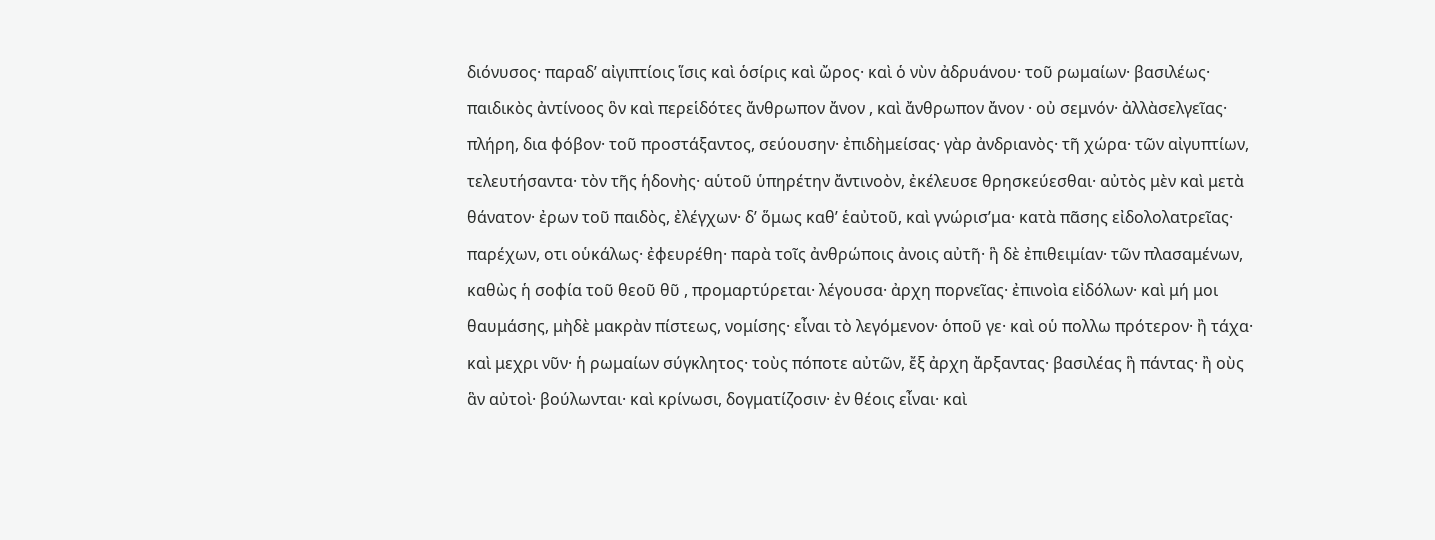διόνυσος· παραδ’ αἰγιπτίοις ἵσις καὶ ὁσίρις καὶ ὤρος· καὶ ὁ νὺν ἀδρυάνου· τοῦ ρωμαίων· βασιλέως· παιδικὸς ἀντίνοος ὃν καὶ περεἱδότες ἄνθρωπον ἄνον , καὶ ἄνθρωπον ἄνον · οὐ σεμνόν· ἀλλὰσελγεῖας· πλήρη, δια φόβον· τοῦ προστάξαντος, σεύουσην· ἐπιδὴμείσας· γὰρ ἀνδριανὸς· τῆ χώρα· τῶν αἰγυπτίων, τελευτήσαντα· τὸν τῆς ἡδονὴς· αὑτοῦ ὑπηρέτην ἄντινοὸν, ἐκέλευσε θρησκεύεσθαι· αὐτὸς μὲν καὶ μετὰ θάνατον· ἐρων τοῦ παιδὸς, ἐλέγχων· δ’ ὅμως καθ’ ἑαὐτοῦ, καὶ γνώρισ’μα· κατὰ πᾶσης εἰδολολατρεῖας· παρέχων, οτι οὑκάλως· ἐφευρέθη· παρὰ τοῖς ἀνθρώποις ἀνοις αὐτῆ· ἣ δὲ ἐπιθειμίαν· τῶν πλασαμένων, καθὼς ἡ σοφία τοῦ θεοῦ θῦ , προμαρτύρεται· λέγουσα· ἀρχη πορνεῖας· ἐπινοὶα εἰδόλων· καὶ μή μοι θαυμάσης, μὴδὲ μακρὰν πίστεως, νομίσης· εἶναι τὸ λεγόμενον· ὁποῦ γε· καὶ οὑ πολλω πρότερον· ἢ τάχα· καὶ μεχρι νῦν· ἡ ρωμαίων σύγκλητος· τοὺς πόποτε αὐτῶν, ἔξ ἀρχη ἄρξαντας· βασιλέας ἣ πάντας· ἢ οὺς ἃν αὐτοὶ· βούλωνται· καὶ κρίνωσι, δογματίζοσιν· ἐν θέοις εἶναι· καὶ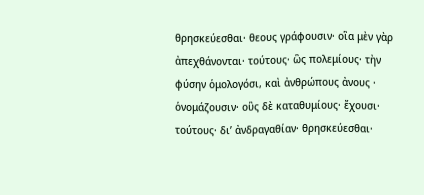θρησκεύεσθαι· θεους γράφουσιν· οἳα μὲν γὰρ ἀπεχθάνονται· τούτους· ὣς πολεμίους· τὴν φύσην ὁμολογόσι, καὶ ἀνθρώπους ἀνους · ὁνομάζουσιν· οὓς δὲ καταθυμίους· ἔχουσι· τούτους· δι’ ἀνδραγαθίαν· θρησκεύεσθαι·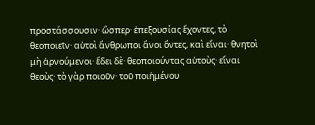προστάσσουσιν· ὣσπερ· ἐπεξουσίας ἔχοντες, τὸ θεοποιεῖν· αὐτοὶ ἄνθρωποι ἄνοι ὅντες, καὶ εἴναι· θνητοὶ μὴ ἀρνούμενοι· ἔδει δὲ· θεοποιούντας αὐτοὺς· εἴναι θεοὺς· τὸ γὰρ ποιοῦν· τοῦ ποιἡμένου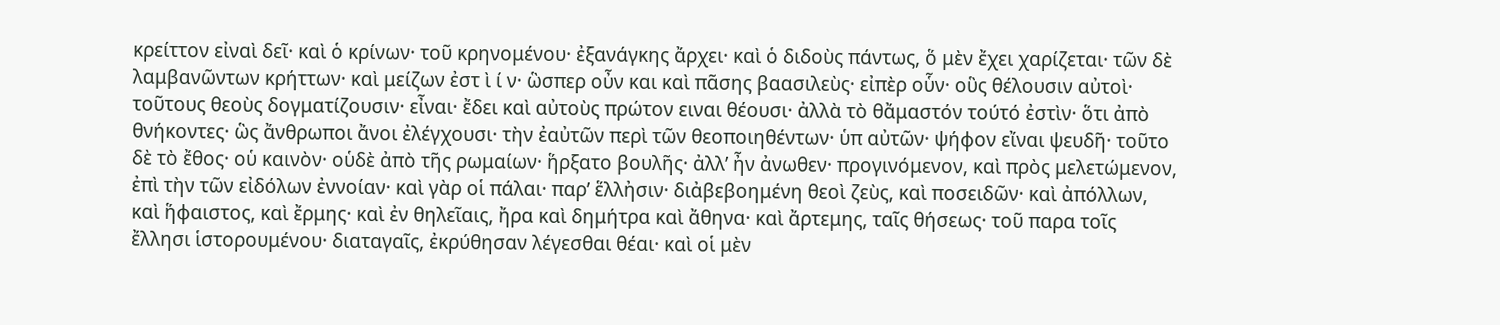κρείττον εἰναὶ δεῖ· καὶ ὁ κρίνων· τοῦ κρηνομένου· ἐξανάγκης ἄρχει· καὶ ὁ διδοὺς πάντως, ὅ μὲν ἔχει χαρίζεται· τῶν δὲ λαμβανῶντων κρήττων· καὶ μείζων ἐστ ὶ ί ν· ὣσπερ οὖν και καὶ πᾶσης βαασιλεὺς· εἰπὲρ οὗν· οὓς θέλουσιν αὐτοὶ· τοῦτους θεοὺς δογματίζουσιν· εἶναι· ἔδει καὶ αὐτοὺς πρώτον ειναι θέουσι· ἀλλὰ τὸ θἄμαστόν τούτό ἐστὶν· ὅτι ἀπὸ θνήκοντες· ὣς ἄνθρωποι ἄνοι ἐλέγχουσι· τὴν ἐαὐτῶν περὶ τῶν θεοποιηθέντων· ὑπ αὐτῶν· ψήφον εἴναι ψευδῆ· τοῦτο δὲ τὸ ἔθος· οὑ καινὸν· οὑδὲ ἀπὸ τῆς ρωμαίων· ἥρξατο βουλῆς· ἀλλ’ ἦν ἀνωθεν· προγινόμενον, καὶ πρὸς μελετώμενον, ἐπὶ τὴν τῶν εἰδόλων ἐννοίαν· καὶ γὰρ οἱ πάλαι· παρ’ ἕλλἠσιν· διἀβεβοημένη θεοὶ ζεὺς, καὶ ποσειδῶν· καὶ ἀπόλλων, καὶ ἥφαιστος, καὶ ἔρμης· καὶ ἐν θηλεῖαις, ἤρα καὶ δημήτρα καὶ ἄθηνα· καὶ ἄρτεμης, ταῖς θήσεως· τοῦ παρα τοῖς ἔλλησι ἱστορουμένου· διαταγαῖς, ἐκρύθησαν λέγεσθαι θέαι· καὶ οἱ μὲν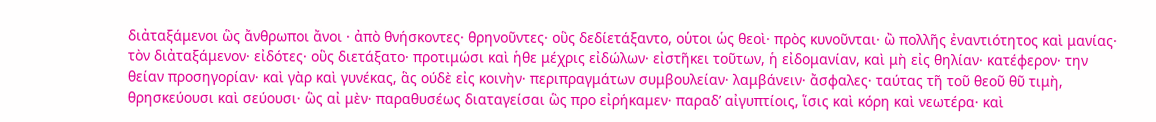διἀταξάμενοι ὣς ἄνθρωποι ἄνοι · ἀπὸ θνήσκοντες· θρηνοῦντες· οὓς δεδίετάξαντο, οὑτοι ὡς θεοὶ· πρὸς κυνοῦνται· ὢ πολλῆς ἐναντιότητος καὶ μανίας· τὸν διἀταξάμενον· εἰδότες· οὓς διετάξατο· προτιμώσι καὶ ἡθε μέχρις εἰδώλων· εἰστῆκει τοῦτων, ἡ εἰδομανίαν, καὶ μὴ εἰς θηλίαν· κατέφερον· την θείαν προσηγορίαν· καὶ γὰρ καὶ γυνέκας, ἃς ούδὲ εἰς κοινὴν· περιπραγμάτων συμβουλείαν· λαμβάνειν· ἄσφαλες· ταύτας τῆ τοῦ θεοῦ θῦ τιμὴ, θρησκεύουσι καὶ σεύουσι· ὣς αἰ μὲν· παραθυσέως διαταγείσαι ὣς προ εἰρήκαμεν· παραδ’ αἰγυπτίοις, ἵσις καὶ κόρη καὶ νεωτέρα· καὶ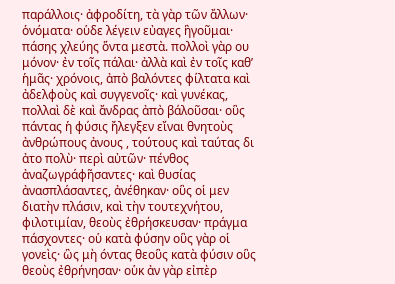παράλλοις· ἀφροδίτη, τὰ γὰρ τῶν ἄλλων· ὁνόματα· οὑδε λέγειν εὐαγες ἣγοῦμαι· πάσης χλεύης ὅντα μεστὰ. πολλοὶ γὰρ ου μόνον· ἐν τοῖς πάλαι· ἀλλὰ καὶ ἐν τοῖς καθ’ ἡμᾶς· χρόνοις, ἀπὸ βαλόντες φίλτατα καὶ ἀδελφοὺς καὶ συγγενοῖς· καὶ γυνέκας, πολλαὶ δὲ καὶ ἄνδρας ἀπὸ βάλοῦσαι· οὓς πάντας ἡ φύσις ἤλεγξεν εἴναι θνητοὺς ἀνθρώπους ἀνους , τούτους καὶ ταύτας δι ἀτο πολὺ· περὶ αὐτῶν· πένθος ἀναζωγράφῆσαντες· καὶ θυσίας ἀνασπλάσαντες, ἀνέθηκαν· οὓς οἱ μεν διατὴν πλάσιν, καὶ τὴν τουτεχνήτου, φιλοτιμίαν, θεοὺς ἐθρήσκευσαν· πράγμα πάσχοντες· οὑ κατὰ φύσην οὓς γὰρ οἱ γονεὶς· ὣς μὴ όντας θεοὓς κατὰ φύσιν οὓς θεοὺς ἐθρήνησαν· οὑκ ἀν γὰρ εἰπὲρ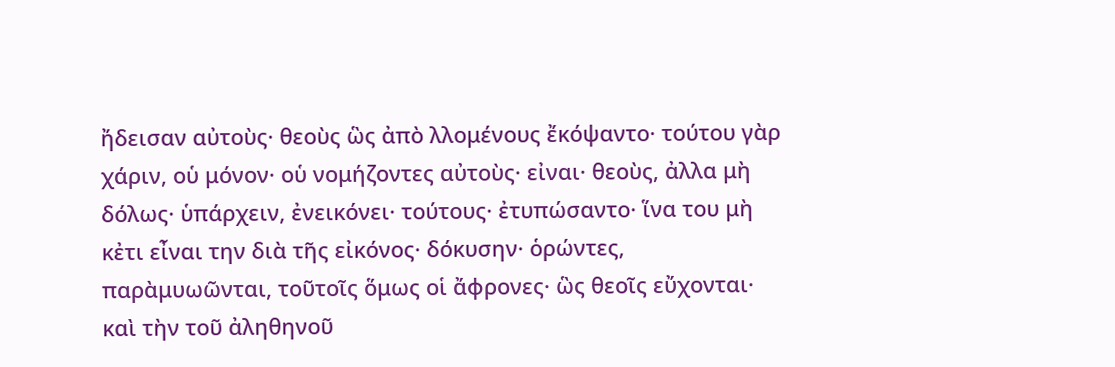ἤδεισαν αὐτοὺς· θεοὺς ὣς ἀπὸ λλoμένους ἔκόψαντο· τούτου γὰρ χάριν, οὑ μόνον· οὑ νομήζοντες αὐτοὺς· εἰναι· θεοὺς, ἀλλα μὴ δόλως· ὑπάρχειν, ἐνεικόνει· τούτους· ἐτυπώσαντο· ἵνα του μὴ κἐτι εἶναι την διὰ τῆς εἰκόνος· δόκυσην· ὁρώντες, παρὰμυωῶνται, τοῦτοῖς ὅμως οἱ ἄφρονες· ὣς θεοῖς εὔχονται· καὶ τὴν τοῦ ἀληθηνοῦ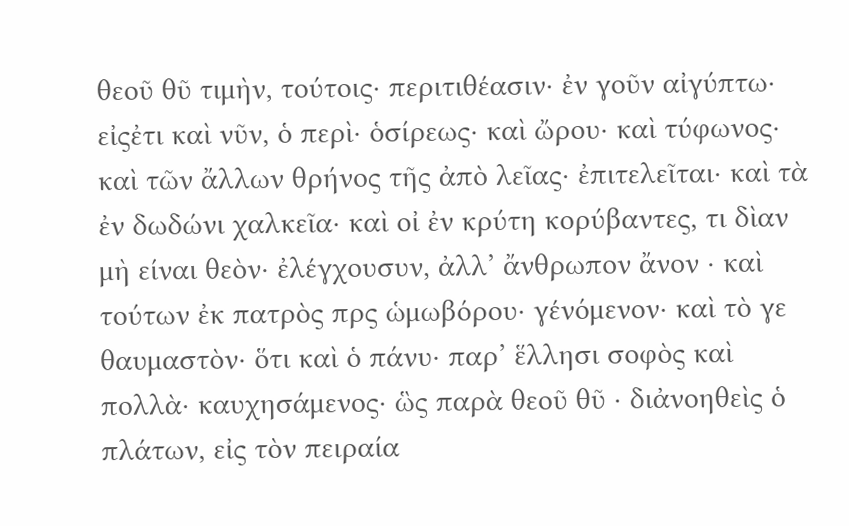θεοῦ θῦ τιμὴν, τούτοις· περιτιθέασιν· ἐν γοῦν αἰγύπτω· εἰςἐτι καὶ νῦν, ὁ περὶ· ὁσίρεως· καὶ ὤρου· καὶ τύφωνος· καὶ τῶν ἄλλων θρήνος τῆς ἀπὸ λεῖας· ἐπιτελεῖται· καὶ τὰ ἐν δωδώνι χαλκεῖα· καὶ οἰ ἐν κρύτη κορύβαντες, τι δὶαν μὴ είναι θεὸν· ἐλέγχουσυν, ἀλλ’ ἄνθρωπον ἄνον · καὶ τούτων ἐκ πατρὸς πρς ὡμωβόρου· γένόμενον· καὶ τὸ γε θαυμαστὸν· ὅτι καὶ ὁ πάνυ· παρ’ ἕλλησι σοφὸς καὶ πολλὰ· καυχησάμενος· ὣς παρὰ θεοῦ θῦ · διἀνοηθεὶς ὁ πλάτων, εἰς τὸν πειραία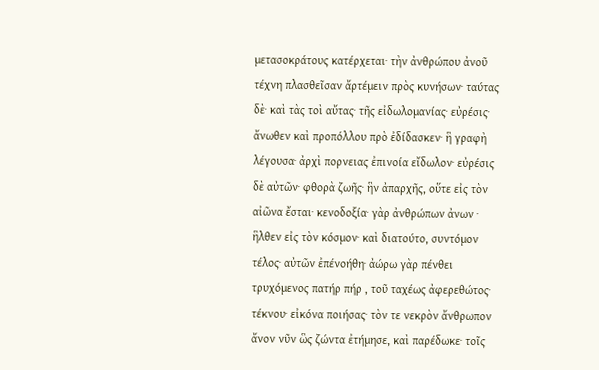μετασοκράτους κατέρχεται· τὴν ἀνθρώπου ἀνοῦ τέχνη πλασθεῖσαν ἄρτέμειν πρὸς κυνήσων· ταύτας δὲ· καὶ τὰς τοὶ αὔτας· τῆς εἰδωλομανίας· εὐρέσις· ἄνωθεν καὶ προπόλλου πρὸ ἐδίδασκεν· ἣ γραφὴ λέγουσα· ἀρχὶ πορνειας ἐπινοία εἴδωλον· εὐρέσις δὲ αὐτῶν· φθορὰ ζωῆς· ἣν ἀπαρχῆς, οὕτε εἰς τὸν αἰῶνα ἔσται· κενοδοξία· γὰρ ἀνθρώπων ἀνων · ἣλθεν εἰς τὸν κόσμον· καὶ διατούτο, συντόμον τέλος· αὐτῶν ἐπένοήθη· ἀώρω γὰρ πένθει τρυχόμενος πατήρ πήρ , τοῦ ταχέως ἀφερεθώτος· τέκνου· εἰκόνα ποιήσας· τὸν τε νεκρὸν ἄνθρωπον ἄνον νῦν ὣς ζώντα ἐτήμησε, καὶ παρέδωκε· τοῖς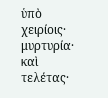ὑπὸ χειρίοις· μυρτυρία· καὶ τελέτας·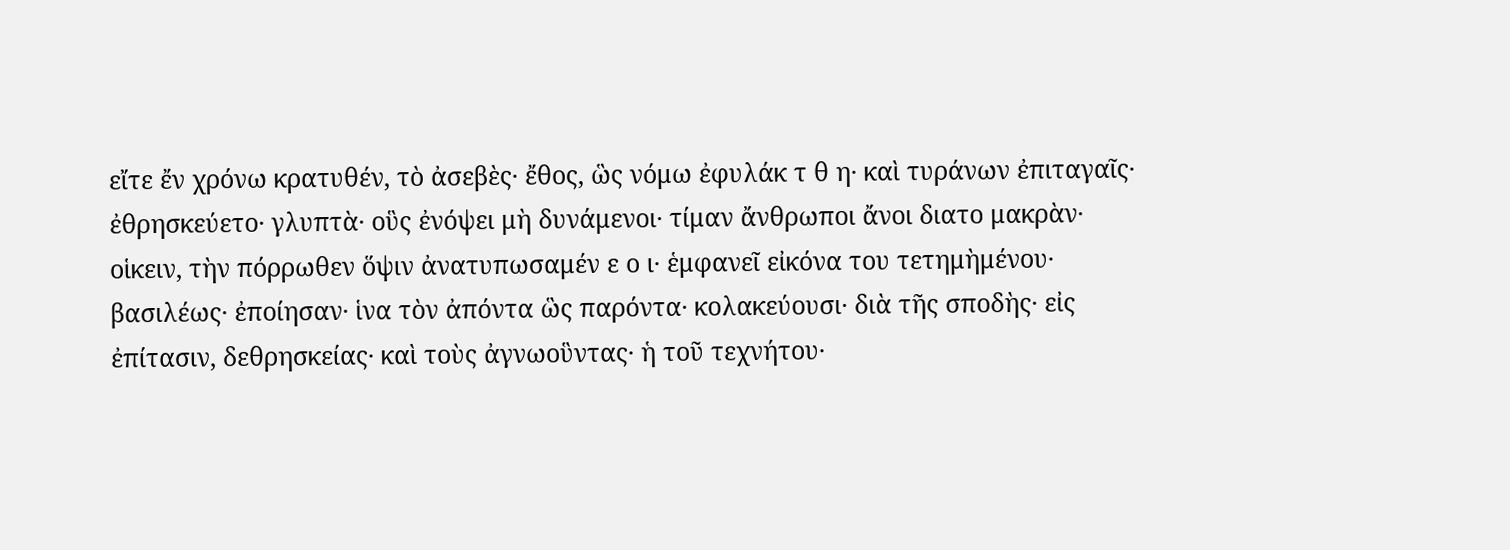εἴτε ἔν χρόνω κρατυθέν, τὸ ἀσεβὲς· ἔθος, ὣς νόμω ἐφυλάκ τ θ η· καὶ τυράνων ἐπιταγαῖς· ἐθρησκεύετο· γλυπτὰ· οὓς ἐνόψει μὴ δυνάμενοι· τίμαν ἄνθρωποι ἄνοι διατο μακρὰν· οἱκειν, τὴν πόρρωθεν ὅψιν ἀνατυπωσαμέν ε ο ι· ἑμφανεῖ εἰκόνα του τετημὴμένου· βασιλέως· ἐποίησαν· ἱνα τὸν ἀπόντα ὣς παρόντα· κολακεύουσι· διὰ τῆς σποδὴς· εἰς ἐπίτασιν, δεθρησκείας· καὶ τοὺς ἀγνωοὓντας· ἡ τοῦ τεχνήτου·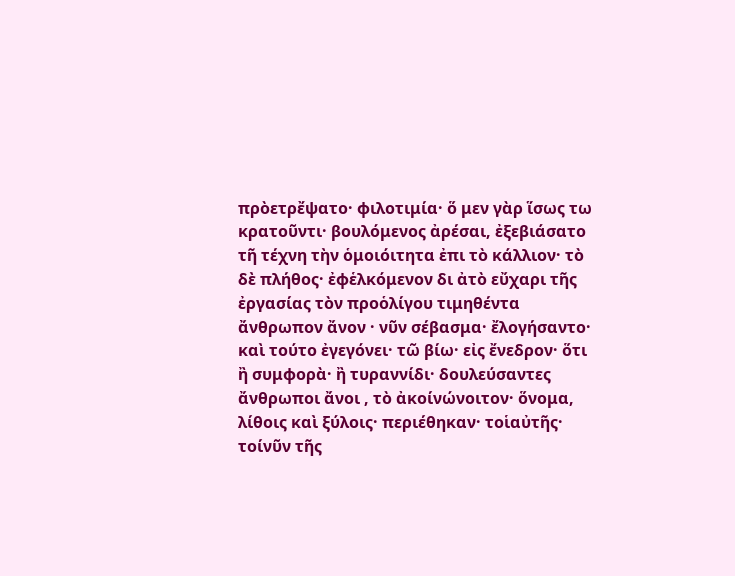πρὸετρἔψατο· φιλοτιμία· ὅ μεν γὰρ ἵσως τω κρατοῦντι· βουλόμενος ἀρέσαι, ἐξεβιάσατο τῆ τέχνη τὴν ὁμοιόιτητα ἐπι τὸ κάλλιον· τὸ δὲ πλήθος· ἐφἑλκόμενον δι ἀτὸ εὔχαρι τῆς ἐργασίας τὸν προὁλίγου τιμηθέντα ἄνθρωπον ἄνον · νῦν σέβασμα· ἔλογήσαντο· καὶ τούτο ἐγεγόνει· τῶ βίω· εἰς ἔνεδρον· ὅτι ἢ συμφορὰ· ἢ τυραννίδι· δουλεύσαντες ἄνθρωποι ἄνοι , τὸ ἀκοίνώνοιτον· ὅνομα, λίθοις καὶ ξύλοις· περιέθηκαν· τοἱαὐτῆς· τοίνῦν τῆς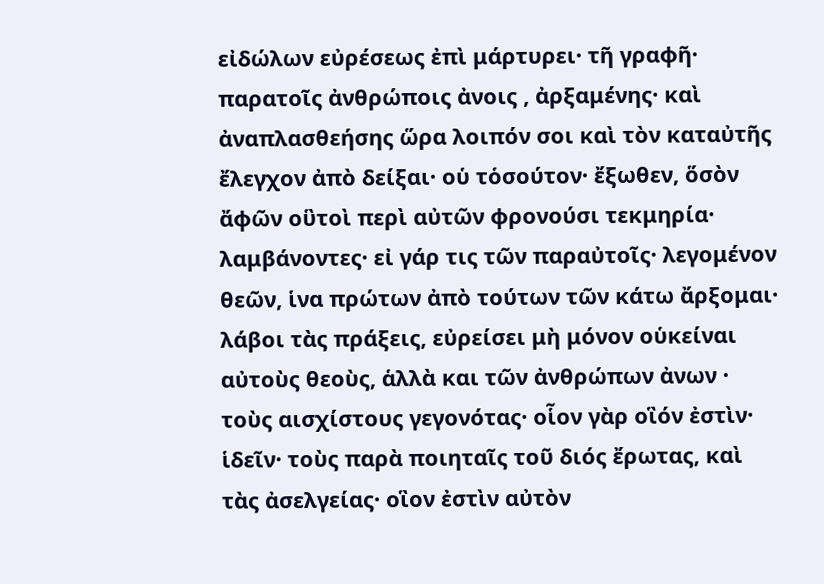εἰδώλων εὐρέσεως ἐπὶ μάρτυρει· τῆ γραφῆ· παρατοῖς ἀνθρώποις ἀνοις , ἀρξαμένης· καὶ ἀναπλασθεήσης ὥρα λοιπόν σοι καὶ τὸν καταὐτῆς ἔλεγχον ἀπὸ δείξαι· οὑ τὁσούτον· ἔξωθεν, ὅσὸν ἄφῶν οὓτοὶ περὶ αὐτῶν φρονούσι τεκμηρία· λαμβάνοντες· εἰ γάρ τις τῶν παραὐτοῖς· λεγομένον θεῶν, ἱνα πρώτων ἀπὸ τούτων τῶν κάτω ἄρξομαι· λάβοι τὰς πράξεις, εὐρείσει μὴ μόνον οὑκείναι αὐτοὺς θεοὺς, ἁλλὰ και τῶν ἀνθρώπων ἀνων · τοὺς αισχίστους γεγονότας· οἷον γὰρ οἳόν ἐστὶν· ἱδεῖν· τοὺς παρὰ ποιηταῖς τοῦ διός ἔρωτας, καὶ τὰς ἀσελγείας· οἳον ἐστὶν αὐτὸν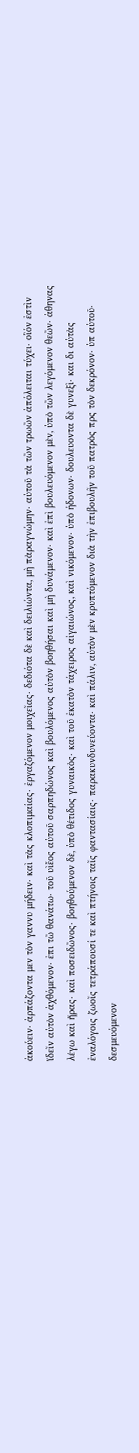ἀκούειν· ἀρπάζοντα μεν τὸν γαννυ μήδειν· καὶ τὰς κλοπιμαίας· ἐργαζόμενον μοιχεῖας· δεδιότα δὲ καὶ δειλιώντα, μὴ πὰραγνώμην· αὐτοῦ τὰ τῶν τρωῶν ἀπόλειται τύχει· οἳόν ἐστὶν ἵδεῖν αὐτὸν ἀχθόμενον· ἐπι τῶ θανάτω· τοῦ υὶἔος αὐτοῦ σαρπηδώνος καὶ βουλόμενος αὐτὸν βοηθήσαι καὶ μὴ δυνάμενον· καὶ ἐπὶ βουλευόμενον μὲν, ὑπὸ τῶν λεγόμενον θεῶν· ἀθηνας λέγω καὶ ἥρας· καὶ ποσειδῶνος· βοηθούμενον δὲ, ὑπὸ θέτιδος γυναικὸς· καὶ τοῦ ἐκατὸν τάχειρος αἰγαιώνος, καὶ νικόμενον· ὑπὸ ἡδονων· δουλευοντα δὲ γυνεξὶ· και δι αὐτὰς ἐναλόγοις ζωοῖς τετράπουσί τε καὶ πτήνοις ταῖς φαντασίαις· παρακυνδυνεύοντα· καὶ πάλιν, αὐτὸν μὲν κρυπτόμενον διὰ τὴν ἐπιβουλῆν τοῦ πατρὸς πρς τὸν δεκρόνον· ὑπ αὐτοῦ· δεσμευόμενον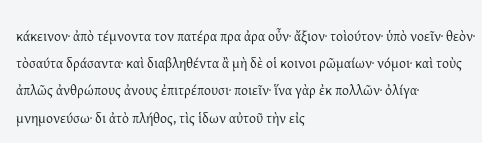κάκεινον· ἀπὸ τέμνοντα τον πατέρα πρα ἀρα οὖν· ἄξιον· τοὶούτον· ὑπὸ νοεῖν· θεὸν· τὸσαύτα δράσαντα· καὶ διαβληθέντα ἂ μὴ δὲ οἱ κοινοι ρῶμαίων· νόμοι· καὶ τοὺς ἀπλῶς ἀνθρώπους ἀνους ἐπιτρέπουσι· ποιεῖν· ἵνα γὰρ ἐκ πολλῶν· ὀλίγα· μνημονεύσω· δι ἀτὸ πλήθος, τὶς ἱδων αὐτοῦ τὴν εἰς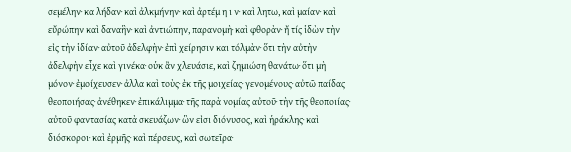σεμέλην· κα λήδαν· καὶ ἀλκμήνην· καὶ ἀρτέμ η ι ν· καὶ λητω, καὶ μαίαν· καὶ εὔρώπην καὶ δαναἣν· καὶ ἀντιώπην, παρανομὴ· καὶ φθορὰν· ἤ τίς ἱδὼν τὴν εἰς τὴν ἱδίαν· αὐτοῦ ἀδελφὴν· ἐπὶ χείρησιν και τόλμὰν· ὅτι τὴν αὐτὴν ἀδελφὴν εἶχε καὶ γινέκα· οὑκ ἂν χλευάσιε, καὶ ζημιώση θανάτω· ὅτι μὴ μόνον· ἐμοίχευσεν· ἀλλα καὶ τοὺς· ἐκ τῆς μοιχείας· γενομένους· αὐτῶ παίδας θεοποιήσας· ἀνέθηκεν· ἐπικάλιμμα· τῆς παρὰ νομίας αὐτοῦ· τὴν τῆς θεοποιίας· αὐτοῦ φαντασίας κατὰ σκευάζων· ὣν εἰσι διόνυσος, καὶ ἡράκλης· καὶ διόσκοροι· καὶ ἐρμῆς· καὶ πέρσευς, καὶ σωτεῖρα·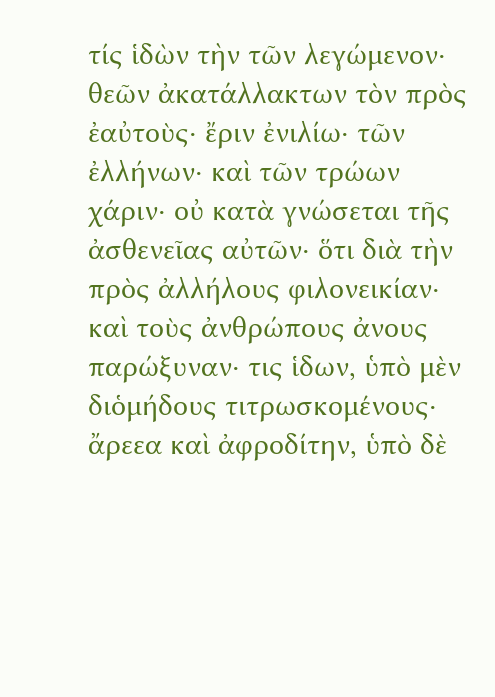τίς ἱδὼν τὴν τῶν λεγώμενον· θεῶν ἀκατάλλακτων τὸν πρὸς ἐαὐτοὺς· ἔριν ἐνιλίω· τῶν ἐλλήνων· καὶ τῶν τρώων χάριν· οὐ κατὰ γνώσεται τῆς ἀσθενεῖας αὐτῶν· ὅτι διὰ τὴν πρὸς ἀλλήλους φιλονεικίαν· καὶ τοὺς ἀνθρώπους ἀνους παρώξυναν· τις ἱδων, ὑπὸ μὲν διὁμήδους τιτρωσκομένους· ἄρεεα καὶ ἀφροδίτην, ὑπὸ δὲ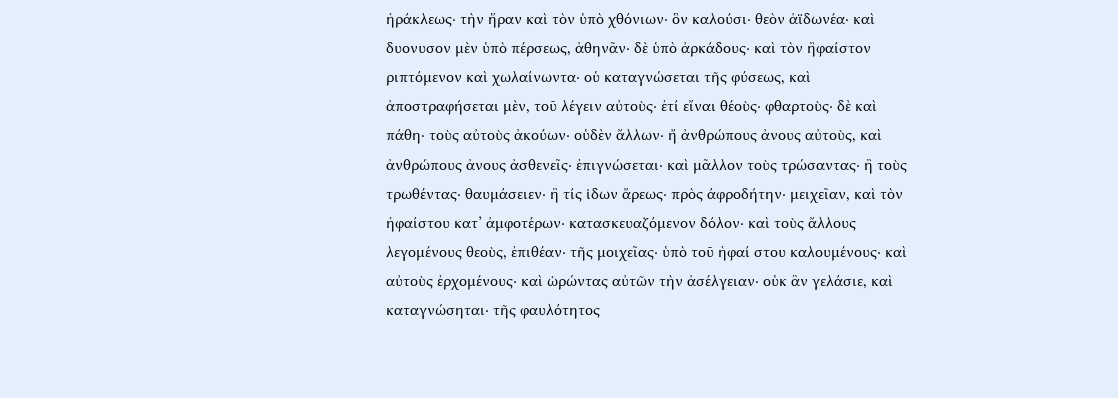ἡράκλεως· τὴν ἥραν καὶ τὸν ὑπὸ χθόνιων· ὃν καλούσι· θεὸν ἀϊδωνέα· καὶ δυονυσον μὲν ὑπὸ πέρσεως, ἀθηνᾶν· δὲ ὑπὸ ἀρκάδους· καὶ τὸν ἢφαίστον ριπτόμενον καὶ χωλαίνωντα· οὑ καταγνώσεται τῆς φύσεως, καὶ ἀποστραφήσεται μὲν, τοῦ λέγειν αὐτοὺς· ἐτί εἴναι θέοὺς· φθαρτοὺς· δὲ καὶ πάθη· τοὺς αὐτοὺς ἀκούων· οὑδὲν ἄλλων· ἤ ἀνθρώπους ἀνους αὐτοὺς, καὶ ἀνθρώπους ἀνους ἀσθενεῖς· ἐπιγνώσεται· καὶ μᾶλλον τοὺς τρώσαντας· ἢ τοὺς τρωθέντας· θαυμάσειεν· ἢ τίς ἱδων ἄρεως· πρὸς άφροδήτην· μειχεῖαν, καὶ τὸν ἡφαίστου κατ’ ἀμφοτέρων· κατασκευαζόμενον δόλον· καὶ τοὺς ἄλλους λεγομένους θεοὺς, ἐπιθέαν· τῆς μοιχεῖας· ὑπὸ τοῦ ἡφαί στου καλουμένους· καὶ αὐτοὺς ἐρχομένους· καὶ ὡρώντας αὐτῶν τὴν ἀσέλγειαν· οὑκ ἂν γελάσιε, καὶ καταγνώσηται· τῆς φαυλότητος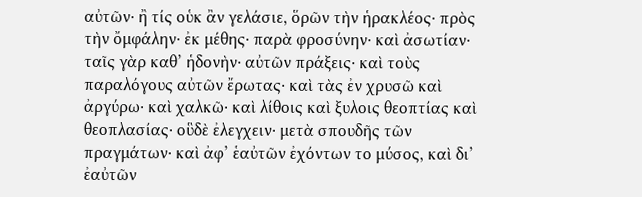αὐτῶν· ἢ τίς οὑκ ἂν γελάσιε, ὅρῶν τὴν ἡρακλέος· πρὸς τὴν ὄμφάλην· ἐκ μέθης· παρὰ φροσύνην· καὶ ἀσωτίαν· ταῖς γὰρ καθ’ ἡδονὴν· αὐτῶν πράξεις· καὶ τοὺς παραλόγους αὐτῶν ἔρωτας· καὶ τὰς ἐν χρυσῶ καὶ ἀργύρω· καὶ χαλκῶ· καὶ λίθοις καὶ ξυλοις θεοπτίας καὶ θεοπλασίας· οὓδὲ ἐλεγχειν· μετὰ σπουδῆς τῶν πραγμάτων· καὶ ἀφ’ ἑαὐτῶν ἐχόντων το μύσος, καὶ δι’ ἐαὐτῶν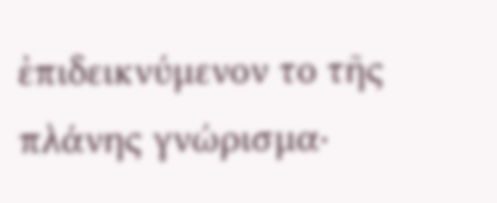ἐπιδεικνύμενον το τῆς πλάνης γνώρισμα·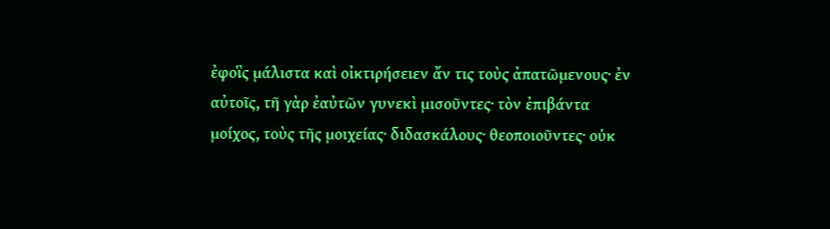ἐφοἳς μάλιστα καὶ οἰκτιρήσειεν ἄν τις τοὺς ἀπατῶμενους· ἐν αὐτοῖς, τῆ γὰρ ἐαὐτῶν γυνεκὶ μισοῦντες· τὸν ἐπιβάντα μοίχος, τοὺς τῆς μοιχείας· διδασκάλους· θεοποιοῦντες· οὑκ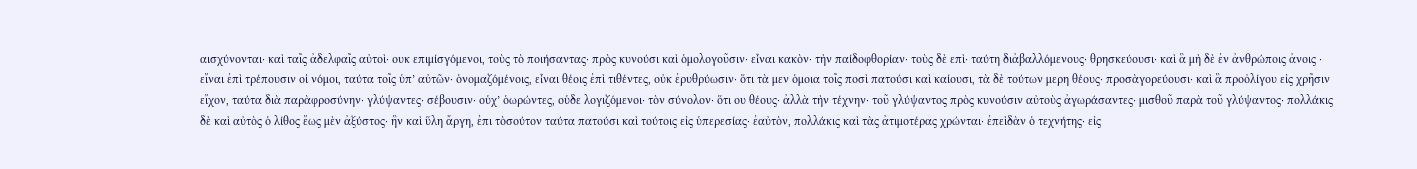αισχύνονται· καὶ ταῖς ἀδελφαῖς αὐτοὶ· ουκ επιμίσγόμενοι, τοὺς τὸ ποιήσαντας· πρὸς κυνούσι καὶ ὁμολογοῦσιν· εἶναι κακὸν· τὴν παίδοφθορίαν· τοὺς δὲ επὶ· ταύτη διἀβαλλόμενους· θρησκεύουσι· καὶ ἃ μὴ δὲ ἐν ἀνθρώποις ἀνοις · εἴναι ἐπὶ τρέπουσιν οἱ νόμοι, ταύτα τοῖς ὑπ’ αὐτῶν· ὁνομαζόμένοις, εἶναι θέοις ἐπὶ τιθέντες, οὐκ ἐρυθρύωσιν· ὅτι τὰ μεν ὁμοια τοῖς ποσὶ πατούσι καὶ καίουσι, τὰ δὲ τούτων μερη θέους· προσὰγορεύουσι· καὶ ἃ προὀλίγου εἰς χρῆσιν εἴχον, ταύτα διὰ παρὰφροσύνην· γλύψαντες· σέβουσιν· οὑχ’ ὁωρώντες, οὑδε λογιζόμενοι· τὸν σύνολον· ὅτι ου θέους· ἀλλὰ τὴν τέχνην· τοῦ γλύψαντος πρὸς κυνούσιν αὐτοὺς ἀγωράσαντες· μισθοῦ παρὰ τοῦ γλύψαντος· πολλάκις δὲ καὶ αὐτὸς ὁ λίθος ἔως μὲν ἀξύστος· ἣν καὶ ὕλη ἄργη, ἐπι τὸσούτον ταύτα πατούσι καὶ τούτοις εἰς ὑπερεσίας· ἐαὐτὸν, πολλάκις καὶ τὰς ἀτιμοτέρας χρώνται· ἐπεὶδὰν ὁ τεχνήτης· εἰς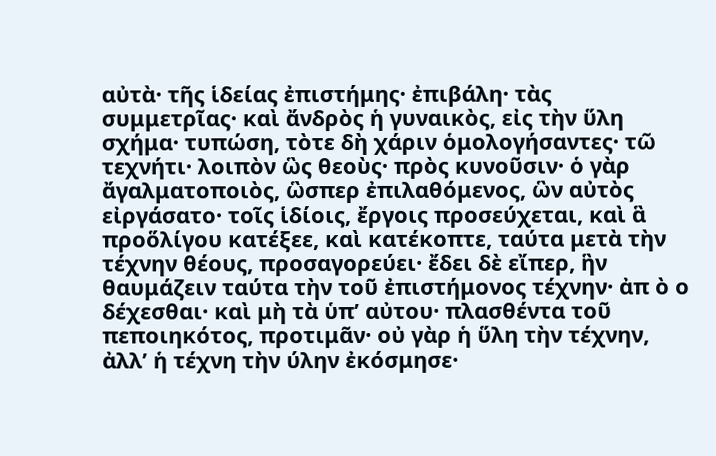αὐτὰ· τῆς ἱδείας ἐπιστήμης· ἐπιβάλη· τὰς συμμετρῖας· καὶ ἄνδρὸς ἡ γυναικὸς, εἰς τὴν ὕλη σχήμα· τυπώση, τὸτε δὴ χάριν ὁμολογήσαντες· τῶ τεχνήτι· λοιπὸν ὣς θεοὺς· πρὸς κυνοῦσιν· ὁ γὰρ ἄγαλματοποιὸς, ὣσπερ ἐπιλαθόμενος, ὣν αὐτὸς εἰργάσατο· τοῖς ἱδίοις, ἔργοις προσεύχεται, καὶ ἃ προὅλίγου κατέξεε, καὶ κατέκοπτε, ταύτα μετὰ τὴν τέχνην θέους, προσαγορεύει· ἔδει δὲ εἴπερ, ἣν θαυμάζειν ταύτα τὴν τοῦ ἐπιστήμονος τέχνην· ἀπ ὸ ο δέχεσθαι· καὶ μὴ τὰ ὑπ’ αὐτου· πλασθέντα τοῦ πεποιηκότος, προτιμᾶν· οὐ γὰρ ἡ ὕλη τὴν τέχνην, ἀλλ’ ἡ τέχνη τὴν ύλην ἐκόσμησε·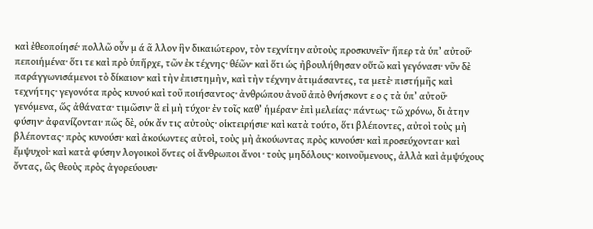καὶ ἐθεοποίησέ· πολλῶ οὖν μ ά ᾶ λλον ἣν δικαιώτερον, τὸν τεχνίτην αὐτοὺς προσκυνεῖν· ἥπερ τὰ ὑπ’ αὐτοῦ· πεποιἡμένα· ὅτι τε καὶ πρὸ ὑπἥρχε, τῶν ἐκ τέχνης· θέῶν· καὶ ὅτι ὡς ἠβουλήθησαν οὕτῶ καὶ γεγόνασι· νῦν δὲ παράγγωνισάμενοι τὸ δίκαιον· καὶ τὴν ἐπιστημὴν, καὶ τὴν τέχνην ἀτιμάσαντες, τα μετἐ· πιστήμῆς καὶ τεχνήτης· γεγονότα πρὸς κυνού καὶ τοῦ ποιήσαντος· ἀνθρώπου ἀνοῦ ἀπὸ θνήσκοντ ε ο ς τὰ ὑπ’ αὐτοῦ· γενόμενα, ὥς ἀθάνατα· τιμῶσιν· ἃ εἰ μὴ τύχοι· ἐν τοῖς καθ’ ἡμέραν· ἐπὶ μελείας· πάντως· τῶ χρόνω, δι ἀτην φύσην· ἀφανίζονται· πῶς δὲ, οὑκ ἄν τις αὐτοὺς· οἱκτειρήσιε· καὶ κατὰ τούτο, ὅτι βλέποντες, αὐτοὶ τοὺς μὴ βλέποντας· πρὸς κυνούσι· καὶ ἀκούωντες αὐτοὶ, τοὺς μὴ ἀκούωντας πρὸς κυνούσι· καὶ προσεύχονται· καὶ ἔμψυχοὶ· καὶ κατὰ φύσην λογοικοὶ ὅντες οἱ ἄνθρωποι ἄνοι · τοὺς μηδόλους· κοινοῦμενους, ἀλλὰ καὶ ἀμψύχους ὄντας, ὣς θεοὺς πρὸς ἀγορεύουσι·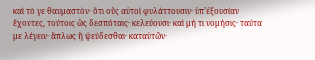καὶ τὸ γε θαυμαστὸν· ὅτι οὓς αὐτοὶ φυλάττουσιν· ὑπ’ἐξουσίαν ἔχοντες, τούτοις ὣς δεσπόταις· κελεύουσι· καὶ μή τι νομήσις· ταύτα με λέγειν· ἄπλως ἢ ψεύδεσθαι· καταὐτῶν·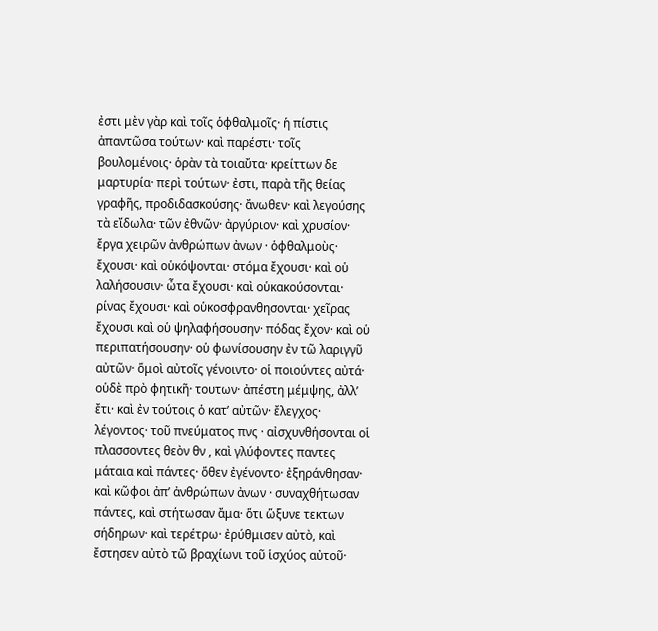ἐστι μὲν γὰρ καὶ τοῖς ὁφθαλμοῖς· ἡ πίστις ἀπαντῶσα τούτων· καὶ παρέστι· τοῖς βουλομένοις· ὁρὰν τὰ τοιαὔτα· κρείττων δε μαρτυρία· περὶ τούτων· ἐστι, παρὰ τῆς θείας γραφῆς, προδιδασκούσης· ἄνωθεν· καὶ λεγούσης τὰ εἴδωλα· τῶν ἐθνῶν· ἀργύριον· καὶ χρυσίον· ἔργα χειρῶν ἀνθρώπων ἀνων · ὁφθαλμοὺς· ἔχουσι· καὶ οὑκόψονται· στόμα ἔχουσι· καὶ οὑ λαλήσουσιν· ὦτα ἔχουσι· καὶ οὑκακούσονται· ρίνας ἔχουσι· καὶ οὑκοσφρανθησονται· χεῖρας ἔχουσι καὶ οὑ ψηλαφήσουσην· πόδας ἔχον· καὶ οὑ περιπατήσουσην· οὑ φωνίσουσην ἐν τῶ λαριγγῦ αὐτῶν· ὅμοὶ αὐτοῖς γένοιντο· οἱ ποιούντες αὐτά· οὑδὲ πρὸ φητικῆ· τουτων· ἀπέστη μέμψης, ἀλλ’ ἔτι· καὶ ἐν τούτοις ὁ κατ’ αὐτῶν· ἔλεγχος· λέγοντος· τοῦ πνεύματος πνς · αἰσχυνθήσονται οἱ πλασσοντες θεὸν θν , καὶ γλύφοντες παντες μάταια καὶ πάντες· ὅθεν ἐγένοντο· ἐξηράνθησαν· καὶ κῶφοι ἀπ’ ἀνθρώπων ἀνων · συναχθήτωσαν πάντες, καὶ στήτωσαν ἄμα· ὅτι ὥξυνε τεκτων σήδηρων· καὶ τερέτρω· ἐρύθμισεν αὐτὸ, καὶ ἔστησεν αὐτὸ τῶ βραχίωνι τοῦ ἱσχύος αὐτοῦ·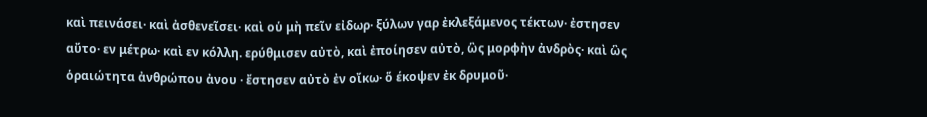καὶ πεινάσει· καὶ ἀσθενεῖσει· καὶ οὑ μὴ πεῖν εἰδωρ· ξύλων γαρ ἐκλεξάμενος τέκτων· ἐστησεν αὔτο· εν μέτρω· καὶ εν κόλλη. ερύθμισεν αὐτὸ, καὶ ἐποίησεν αὐτὸ, ὣς μορφὴν ἀνδρὸς· καὶ ὣς ὁραιώτητα ἀνθρώπου ἀνου · ἔστησεν αὐτὸ ἐν οἴκω· ὅ έκοψεν ἐκ δρυμοῦ·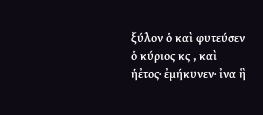ξύλον ὁ καὶ φυτεύσεν ὁ κύριος κς , καὶ ἡἐτος· ἐμήκυνεν· ἰνα ἣ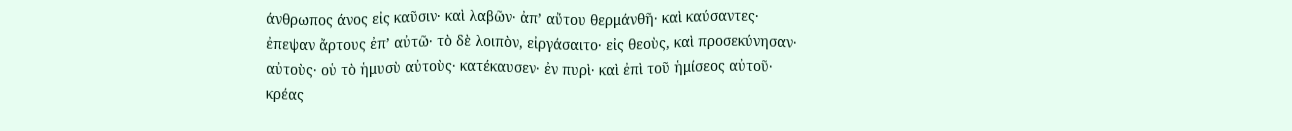άνθρωπος άνος εἰς καῦσιν· καὶ λαβῶν· ἀπ’ αὔτου θερμάνθῆ· καὶ καύσαντες· ἐπεψαν ἄρτους ἐπ’ αὐτῶ· τὸ δὲ λοιπὸν, εἰργάσαιτο· εἰς θεοὺς, καὶ προσεκύνησαν· αὐτοὺς· οὑ τὸ ἡμυσὺ αὐτοὺς· κατέκαυσεν· ἐν πυρὶ· καὶ ἐπὶ τοῦ ἡμίσεος αὐτοῦ· κρέας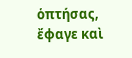ὁπτήσας, ἔφαγε καὶ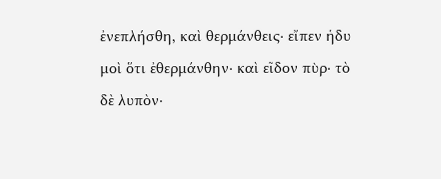ἐνεπλήσθη, καὶ θερμάνθεις· εἴπεν ἡδυ μοὶ ὅτι ἐθερμάνθην· καὶ εῖδον πὺρ· τὸ δὲ λυπὸν·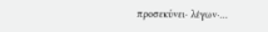προσεκύνει· λέγων·…